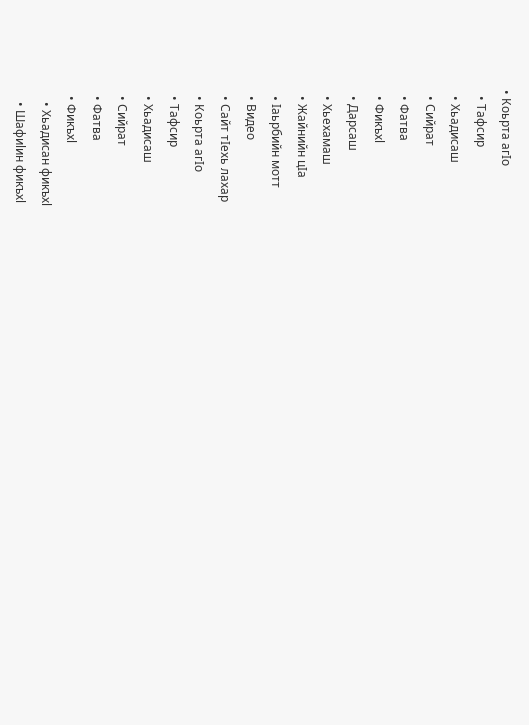• Коьрта агIо
  • Тафсир
  • Хьадисаш
  • Сийрат
  • Фатва
  • Фикъхl
  • Дарсаш
  • Хьехамаш
  • Жайнийн цIа
  • Iаьрбийн мотт
  • Видео
  • Сайт тIехь лахар
  • Коьрта агIо
  • Тафсир
  • Хьадисаш
  • Сийрат
  • Фатва
  • Фикъхl
    • Хьадисан фикъхl
    • Шафиlин фикъхl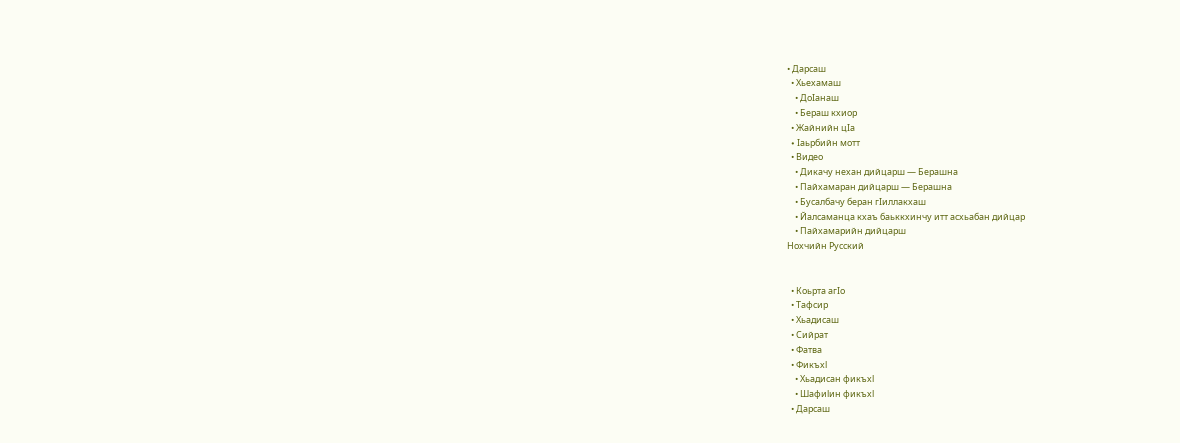• Дарсаш
  • Хьехамаш
    • ДоIанаш
    • Бераш кхиор
  • Жайнийн цIа
  • Iаьрбийн мотт
  • Видео
    • Дикачу нехан дийцарш — Берашна
    • Пайхамаран дийцарш — Берашна
    • Бусалбачу беран гIиллакхаш
    • Йалсаманца кхаъ баьккхинчу итт асхьабан дийцар
    • Пайхамарийн дийцарш
Нохчийн Русский


  • Коьрта агIо
  • Тафсир
  • Хьадисаш
  • Сийрат
  • Фатва
  • Фикъхl
    • Хьадисан фикъхl
    • Шафиlин фикъхl
  • Дарсаш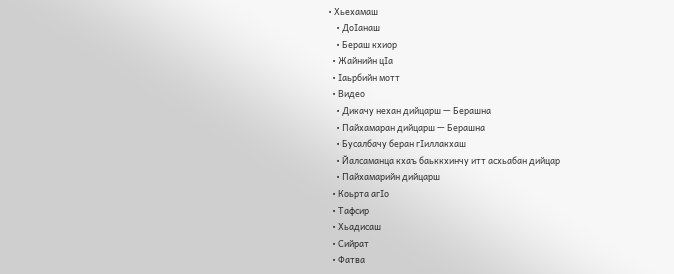• Хьехамаш
    • ДоIанаш
    • Бераш кхиор
  • Жайнийн цIа
  • Iаьрбийн мотт
  • Видео
    • Дикачу нехан дийцарш — Берашна
    • Пайхамаран дийцарш — Берашна
    • Бусалбачу беран гIиллакхаш
    • Йалсаманца кхаъ баьккхинчу итт асхьабан дийцар
    • Пайхамарийн дийцарш
  • Коьрта агIо
  • Тафсир
  • Хьадисаш
  • Сийрат
  • Фатва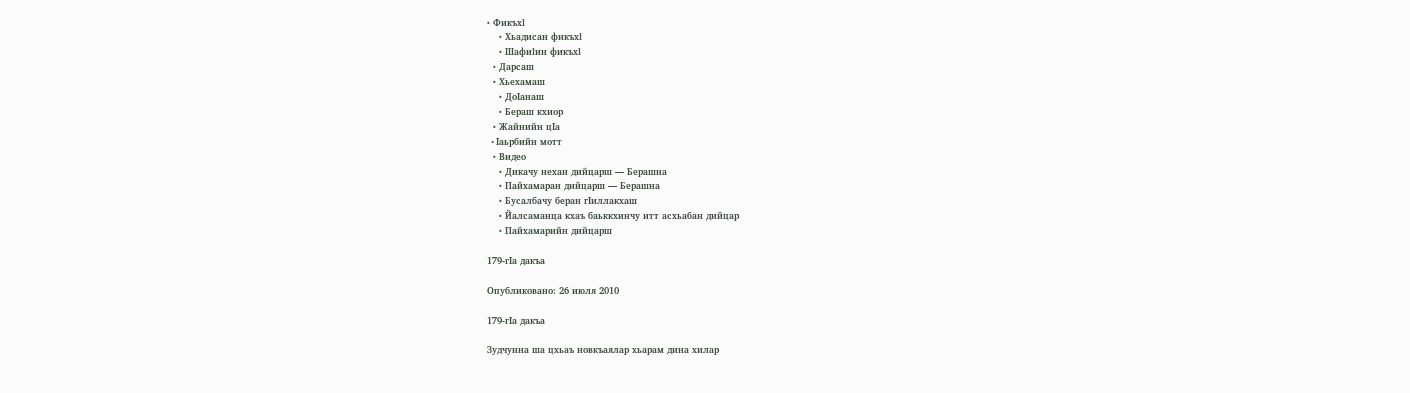• Фикъхl
    • Хьадисан фикъхl
    • Шафиlин фикъхl
  • Дарсаш
  • Хьехамаш
    • ДоIанаш
    • Бераш кхиор
  • Жайнийн цIа
  • Iаьрбийн мотт
  • Видео
    • Дикачу нехан дийцарш — Берашна
    • Пайхамаран дийцарш — Берашна
    • Бусалбачу беран гIиллакхаш
    • Йалсаманца кхаъ баьккхинчу итт асхьабан дийцар
    • Пайхамарийн дийцарш

179-гIа дакъа

Опубликовано: 26 июля 2010

179-гIа дакъа

Зудчунна ша цхьаъ новкъаялар хьарам дина хилар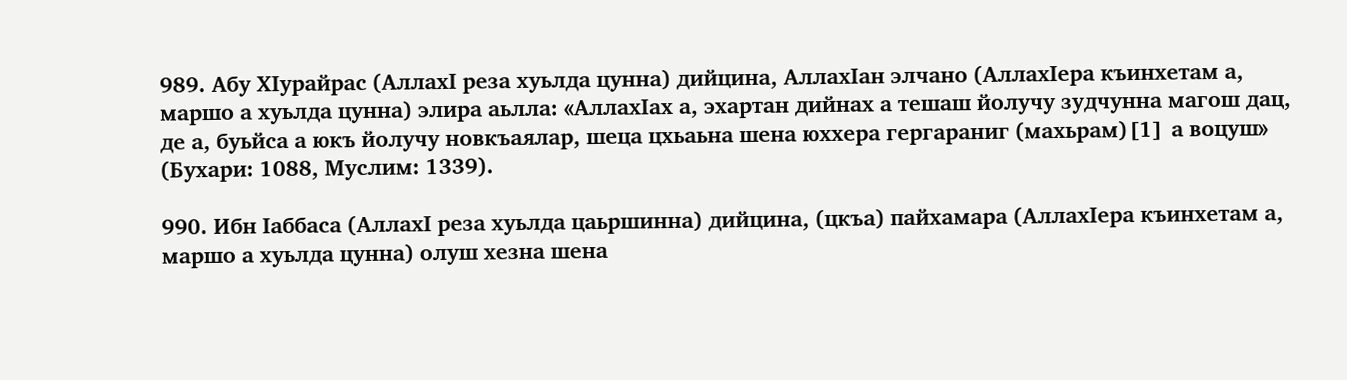989. Абу ХIурайрас (АллахI реза хуьлда цунна) дийцина, АллахIан элчано (АллахIера къинхетам а, маршо а хуьлда цунна) элира аьлла: «АллахIах а, эхартан дийнах а тешаш йолучу зудчунна магош дац, де а, буьйса а юкъ йолучу новкъаялар, шеца цхьаьна шена юххера гергараниг (махьрам)[1] а воцуш» (Бухари: 1088, Муслим: 1339).

990. Ибн Iаббаса (АллахI реза хуьлда цаьршинна) дийцина, (цкъа) пайхамара (АллахIера къинхетам а, маршо а хуьлда цунна) олуш хезна шена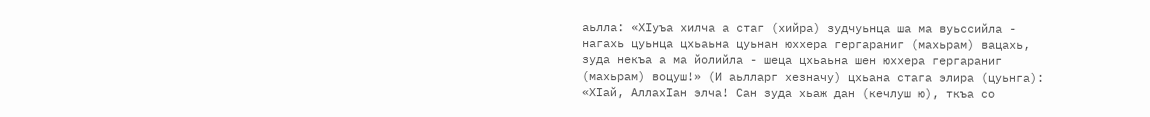аьлла: «ХIуъа хилча а стаг (хийра) зудчуьнца ша ма вуьссийла - нагахь цуьнца цхьаьна цуьнан юххера гергараниг (махьрам) вацахь, зуда некъа а ма йолийла - шеца цхьаьна шен юххера гергараниг (махьрам) воцуш!» (И аьлларг хезначу) цхьана стага элира (цуьнга): «ХIай, АллахIан элча! Сан зуда хьаж дан (кечлуш ю), ткъа со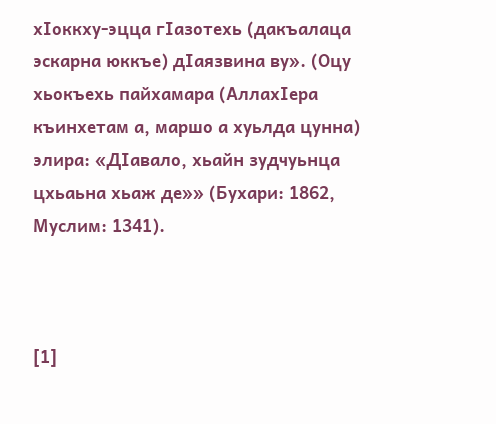хIоккху-эцца гIазотехь (дакъалаца эскарна юккъе) дIаязвина ву». (Оцу хьокъехь пайхамара (АллахIера къинхетам а, маршо а хуьлда цунна) элира: «ДIавало, хьайн зудчуьнца цхьаьна хьаж де»» (Бухари: 1862, Муслим: 1341).



[1]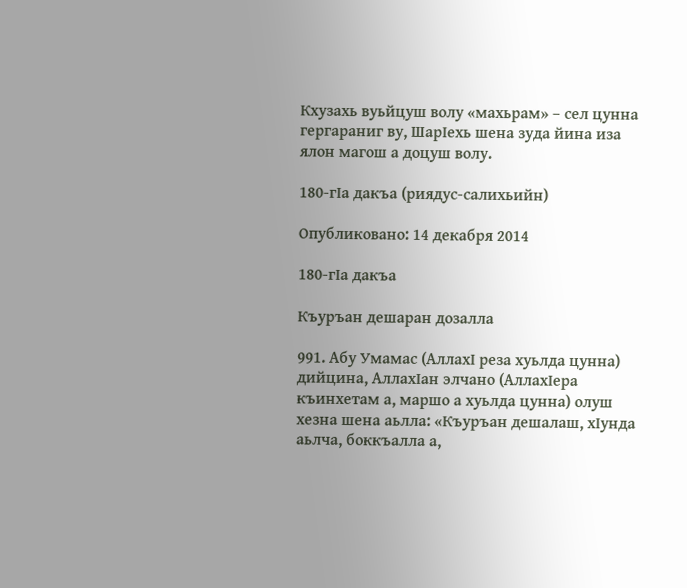Кхузахь вуьйцуш волу «махьрам» – сел цунна гергараниг ву, ШарIехь шена зуда йина иза ялон магош а доцуш волу.

180-гIа дакъа (риядус-салихьийн)

Опубликовано: 14 декабря 2014

180-гIа дакъа

Къуръан дешаран дозалла

991. Абу Умамас (АллахI реза хуьлда цунна) дийцина, АллахIан элчано (АллахIера къинхетам а, маршо а хуьлда цунна) олуш хезна шена аьлла: «Къуръан дешалаш, хIунда аьлча, боккъалла а,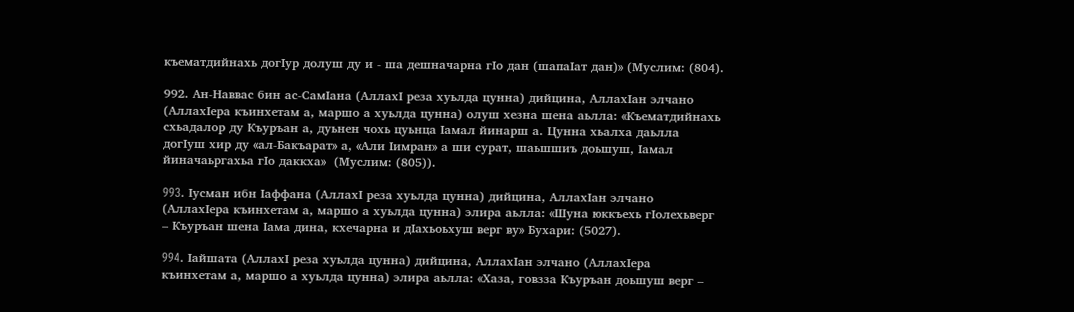къематдийнахь догIур долуш ду и - ша дешначарна гIо дан (шапаIат дан)» (Муслим: (804).

992. Ан-Наввас бин ас-СамIана (АллахI реза хуьлда цунна) дийцина, АллахIан элчано (АллахIера къинхетам а, маршо а хуьлда цунна) олуш хезна шена аьлла: «Къематдийнахь схьадалор ду Къуръан а, дуьнен чохь цуьнца Iамал йинарш а. Цунна хьалха даьлла догIуш хир ду «ал-Бакъарат» а, «Али Iимран» а ши сурат, шаьшшиъ доьшуш, Iамал йиначаьргахьа гIо даккха»  (Муслим: (805)).

993. Iусман ибн Iаффана (АллахI реза хуьлда цунна) дийцина, АллахIан элчано (АллахIера къинхетам а, маршо а хуьлда цунна) элира аьлла: «Шуна юккъехь гIолехьверг – Къуръан шена Iама дина, кхечарна и дIахьоьхуш верг ву» Бухари: (5027).

994. Iайшата (АллахI реза хуьлда цунна) дийцина, АллахIан элчано (АллахIера къинхетам а, маршо а хуьлда цунна) элира аьлла: «Хаза, говзза Къуръан доьшуш верг –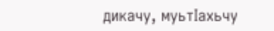дикачу, муьтIахьчу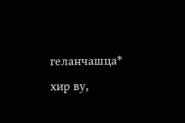геланчашца* хир ву,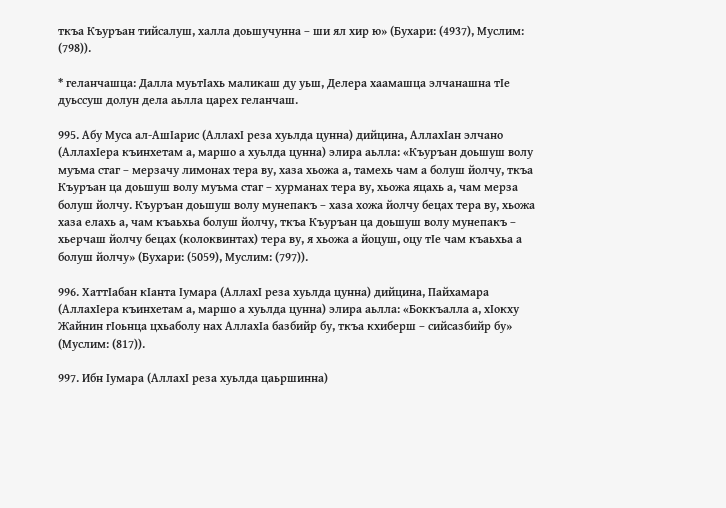ткъа Къуръан тийсалуш, халла доьшучунна – ши ял хир ю» (Бухари: (4937), Муслим: (798)).

* геланчашца: Далла муьтIахь маликаш ду уьш, Делера хаамашца элчанашна тIе дуьссуш долун дела аьлла царех геланчаш.

995. Абу Муса ал-АшIарис (АллахI реза хуьлда цунна) дийцина, АллахIан элчано (АллахIера къинхетам а, маршо а хуьлда цунна) элира аьлла: «Къуръан доьшуш волу муъма стаг – мерзачу лимонах тера ву, хаза хьожа а, тамехь чам а болуш йолчу, ткъа Къуръан ца доьшуш волу муъма стаг – хурманах тера ву, хьожа яцахь а, чам мерза болуш йолчу. Къуръан доьшуш волу мунепакъ – хаза хожа йолчу бецах тера ву, хьожа хаза елахь а, чам къаьхьа болуш йолчу, ткъа Къуръан ца доьшуш волу мунепакъ – хьерчаш йолчу бецах (колоквинтах) тера ву, я хьожа а йоцуш, оцу тIе чам къаьхьа а болуш йолчу» (Бухари: (5059), Муслим: (797)).

996. ХаттIабан кIанта Iумара (АллахI реза хуьлда цунна) дийцина, Пайхамара (АллахIера къинхетам а, маршо а хуьлда цунна) элира аьлла: «Боккъалла а, хIокху Жайнин гIоьнца цхьаболу нах АллахIа базбийр бу, ткъа кхиберш – сийсазбийр бу» (Муслим: (817)).

997. Ибн Iумара (АллахI реза хуьлда цаьршинна)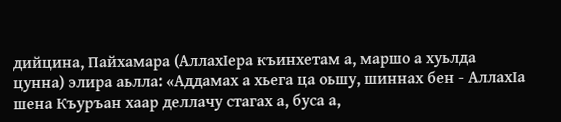дийцина, Пайхамара (АллахIера къинхетам а, маршо а хуьлда цунна) элира аьлла: «Аддамах а хьега ца оьшу, шиннах бен - АллахIа шена Къуръан хаар деллачу стагах а, буса а,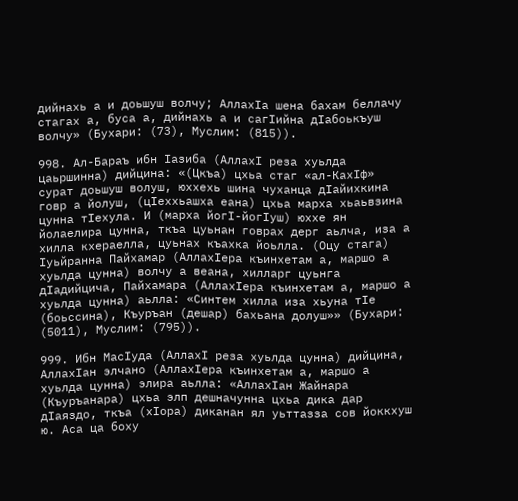дийнахь а и доьшуш волчу; АллахIа шена бахам беллачу стагах а, буса а, дийнахь а и сагIийна дIабоькъуш волчу» (Бухари: (73), Муслим: (815)).

998. Ал-Бараъ ибн Iазиба (АллахI реза хуьлда цаьршинна) дийцина: «(Цкъа) цхьа стаг «ал-КахIф» сурат доьшуш волуш, юххехь шина чуханца дIайихкина говр а йолуш, (цIеххьашха еана) цхьа марха хьаьвзина цунна тIехула. И (марха йогI-йогIуш) юххе ян йолаелира цунна, ткъа цуьнан говрах дерг аьлча, иза а хилла кхераелла, цуьнах къахка йоьлла. (Оцу стага) Iуьйранна Пайхамар (АллахIера къинхетам а, маршо а хуьлда цунна) волчу а веана, хилларг цуьнга дIадийцича, Пайхамара (АллахIера къинхетам а, маршо а хуьлда цунна) аьлла: «Синтем хилла иза хьуна тIе (боьссина), Къуръан (дешар) бахьана долуш»» (Бухари: (5011), Муслим: (795)).

999. Ибн МасIуда (АллахI реза хуьлда цунна) дийцина, АллахIан элчано (АллахIера къинхетам а, маршо а хуьлда цунна) элира аьлла: «АллахIан Жайнара (Къуръанара) цхьа элп дешначунна цхьа дика дар дIаяздо, ткъа (хIора) диканан ял уьттазза сов йоккхуш ю. Аса ца боху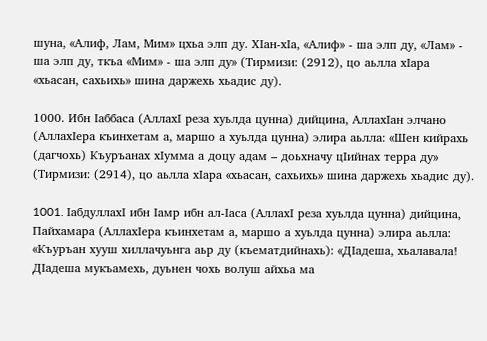шуна, «Алиф, Лам, Мим» цхьа элп ду. ХIан-хIа, «Алиф» - ша элп ду, «Лам» - ша элп ду, ткъа «Мим» - ша элп ду» (Тирмизи: (2912), цо аьлла хIара «хьасан, сахьихь» шина даржехь хьадис ду).

1000. Ибн Iаббаса (АллахI реза хуьлда цунна) дийцина, АллахIан элчано (АллахIера къинхетам а, маршо а хуьлда цунна) элира аьлла: «Шен кийрахь (дагчохь) Къуръанах хIумма а доцу адам – доьхначу цIийнах терра ду» (Тирмизи: (2914), цо аьлла хIара «хьасан, сахьихь» шина даржехь хьадис ду).

1001. IабдуллахI ибн Iамр ибн ал-Iаса (АллахI реза хуьлда цунна) дийцина, Пайхамара (АллахIера къинхетам а, маршо а хуьлда цунна) элира аьлла: «Къуръан хууш хиллачуьнга аьр ду (къематдийнахь): «ДIадеша, хьалавала! ДIадеша мукъамехь, дуьнен чохь волуш айхьа ма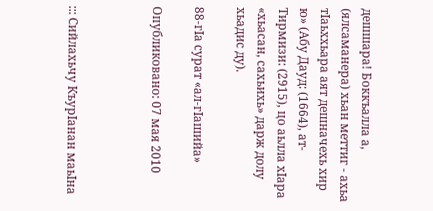дешшара! Боккъалла а, (ялсаманера) хьан меттиг - ахьа тIаьххьара аят дешначехь хир ю» (Абу Дауд: (1664), ат-Тирмизи: (2915), цо аьлла хIара «хьасан, сахьихь» дарж долу хьадис ду).

88-гIа сурат «ал-гIашийа»

Опубликовано: 07 мая 2010



::: Сийлахьчу КъурIанан маьIна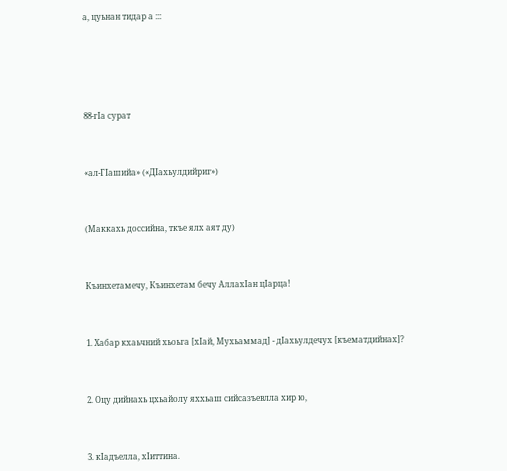а, цуьнан тидар а :::






88-гIа сурат



«ал-ГIашийа» («ДIахьулдийриг»)



(Маккахь доссийна, ткъе ялх аят ду)



Къинхетамечу, Къинхетам бечу АллахIан цIарца!



1. Хабар кхаьчний хьоьга [хIай, Мухьаммад] - дIахьулдечух [къематдийнах]?



2. Оцу дийнахь цхьайолу яххьаш сийсазъевлла хир ю,



3. кIадъелла, хIиттина.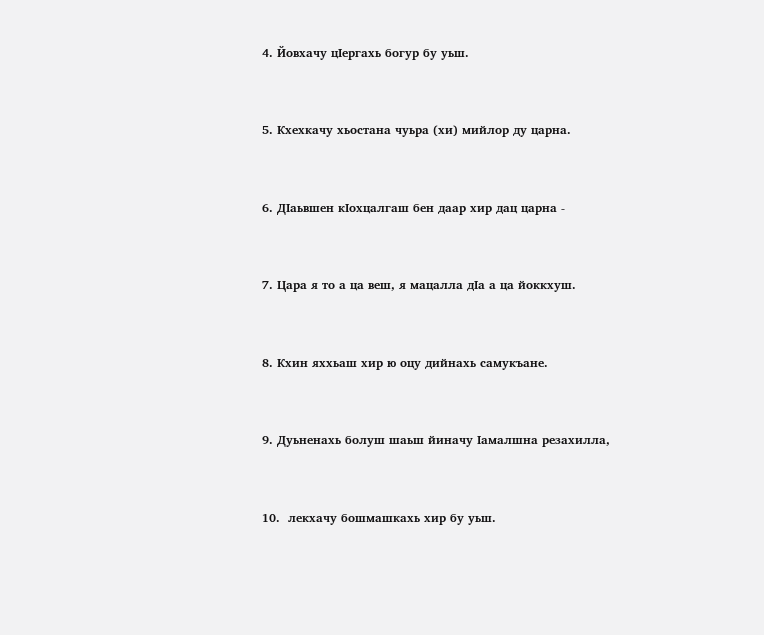4. Йовхачу цIергахь богур бу уьш.



5. Кхехкачу хьостана чуьра (хи) мийлор ду царна.



6. ДIаьвшен кIохцалгаш бен даар хир дац царна -



7. Цара я то а ца веш, я мацалла дIа а ца йоккхуш.



8. Кхин яххьаш хир ю оцу дийнахь самукъане.



9. Дуьненахь болуш шаьш йиначу Iамалшна резахилла,



10.  лекхачу бошмашкахь хир бу уьш.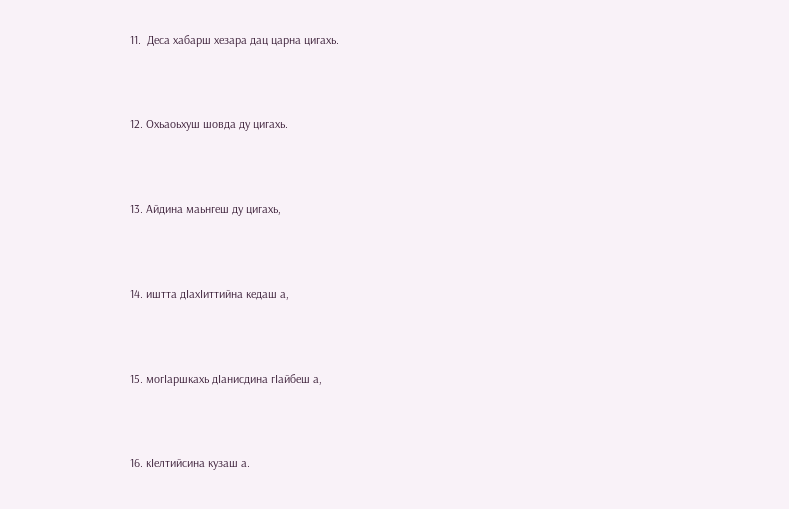11.  Деса хабарш хезара дац царна цигахь.



12. Охьаоьхуш шовда ду цигахь.



13. Айдина маьнгеш ду цигахь,



14. иштта дIахIиттийна кедаш а,



15. могIаршкахь дIанисдина гIайбеш а,



16. кIелтийсина кузаш а.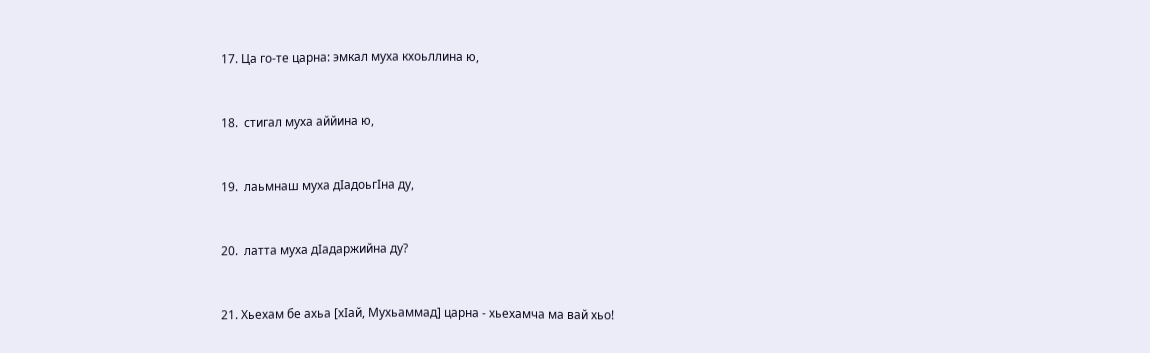17. Ца го-те царна: эмкал муха кхоьллина ю,



18.  стигал муха аййина ю,



19.  лаьмнаш муха дIадоьгIна ду,



20.  латта муха дIадаржийна ду?



21. Хьехам бе ахьа [хIай, Мухьаммад] царна - хьехамча ма вай хьо!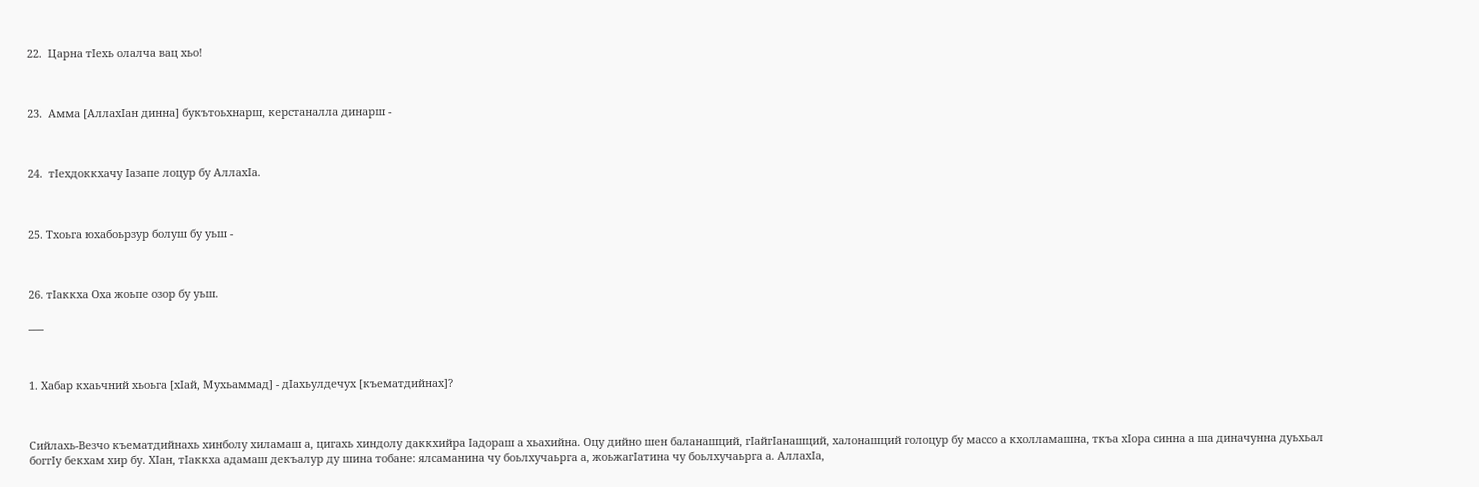22.  Царна тIехь олалча вац хьо!



23.  Амма [АллахIан динна] букътоьхнарш, керстаналла динарш -



24.  тIехдоккхачу Iазапе лоцур бу АллахIа.



25. Тхоьга юхабоьрзур болуш бу уьш -



26. тIаккха Оха жоьпе озор бу уьш.

___



1. Хабар кхаьчний хьоьга [хIай, Мухьаммад] - дIахьулдечух [къематдийнах]?



Сийлахь-Везчо къематдийнахь хинболу хиламаш а, цигахь хиндолу даккхийра Iадораш а хьахийна. Оцу дийно шен баланашций, гIайгIанашций, халонашций голоцур бу массо а кхолламашна, ткъа хIора синна а ша диначунна дуьхьал боггIу бекхам хир бу. ХIан, тIаккха адамаш декъалур ду шина тобане: ялсаманина чу боьлхучаьрга а, жоьжагIатина чу боьлхучаьрга а. АллахIа,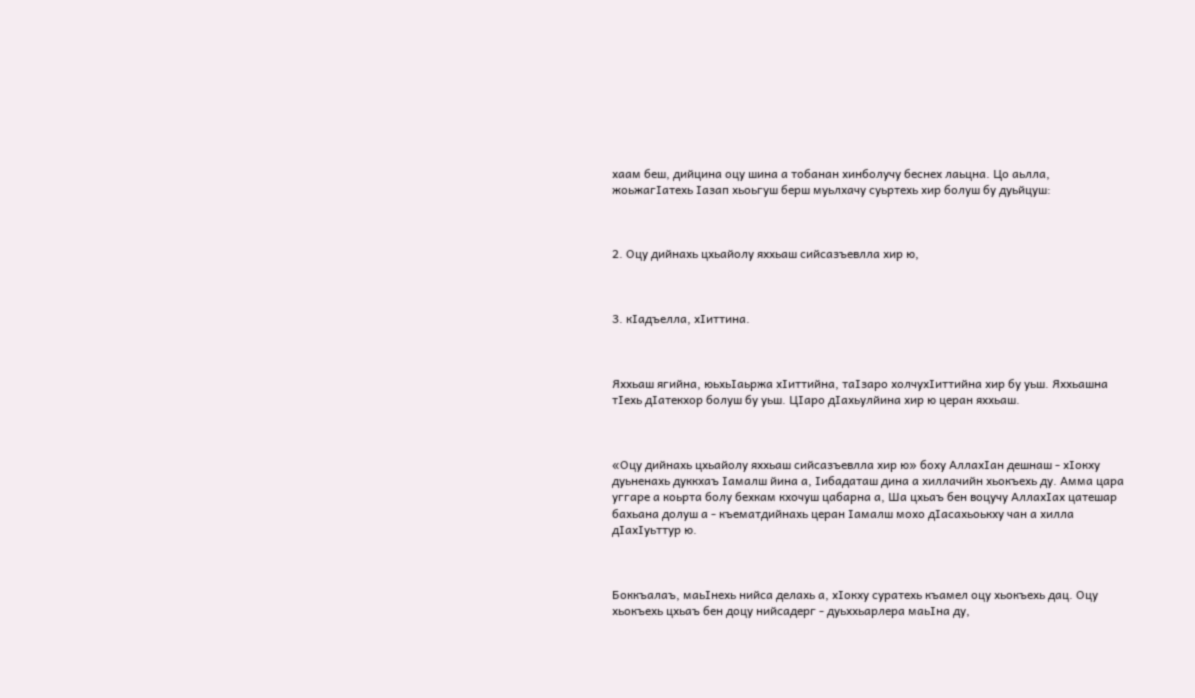хаам беш, дийцина оцу шина а тобанан хинболучу беснех лаьцна. Цо аьлла, жоьжагIатехь Iазап хьоьгуш берш муьлхачу суьртехь хир болуш бу дуьйцуш:



2. Оцу дийнахь цхьайолу яххьаш сийсазъевлла хир ю,



3. кIадъелла, хIиттина.



Яххьаш ягийна, юьхьIаьржа хIиттийна, таIзаро холчухIиттийна хир бу уьш. Яххьашна тIехь дIатекхор болуш бу уьш. ЦIаро дIахьулйина хир ю церан яххьаш.



«Оцу дийнахь цхьайолу яххьаш сийсазъевлла хир ю» боху АллахIан дешнаш - хIокху дуьненахь дуккхаъ Iамалш йина а, Iибадаташ дина а хиллачийн хьокъехь ду. Амма цара уггаре а коьрта болу бехкам кхочуш цабарна а, Ша цхьаъ бен воцучу АллахIах цатешар бахьана долуш а - къематдийнахь церан Iамалш мохо дIасахьоькху чан а хилла дIахIуьттур ю.



Боккъалаъ, маьIнехь нийса делахь а, хIокху суратехь къамел оцу хьокъехь дац. Оцу хьокъехь цхьаъ бен доцу нийсадерг - дуьххьарлера маьIна ду,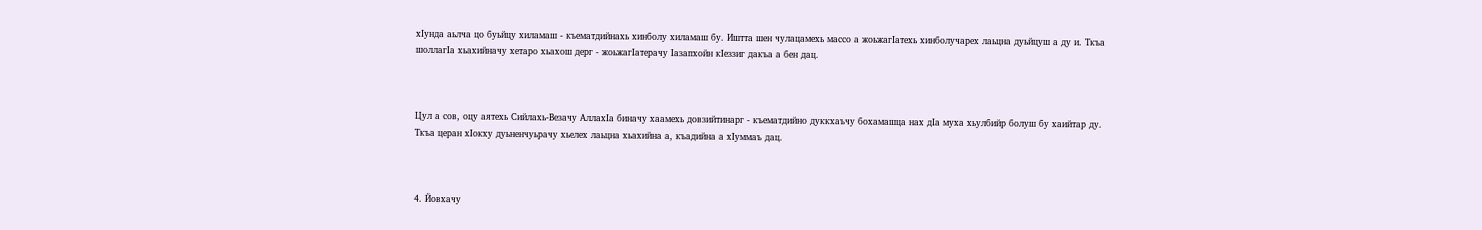хIунда аьлча цо буьйцу хиламаш - къематдийнахь хинболу хиламаш бу. Иштта шен чулацамехь массо а жоьжагIатехь хинболучарех лаьцна дуьйцуш а ду и. Ткъа шоллагIа хьахийначу хетаро хьахош дерг - жоьжагIатерачу Iазапхойн кIеззиг дакъа а бен дац.



Цул а сов, оцу аятехь Сийлахь-Везачу АллахIа биначу хаамехь довзийтинарг - къематдийно дуккхаъчу бохамашца нах дIа муха хьулбийр болуш бу хаийтар ду. Ткъа церан хIокху дуьненчуьрачу хьелех лаьцна хьахийна а, къадийна а хIуммаъ дац.



4. Йовхачу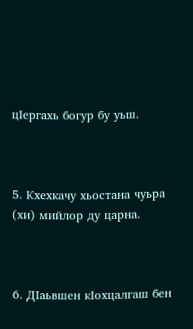цIергахь богур бу уьш.



5. Кхехкачу хьостана чуьра (хи) мийлор ду царна.



6. ДIаьвшен кIохцалгаш бен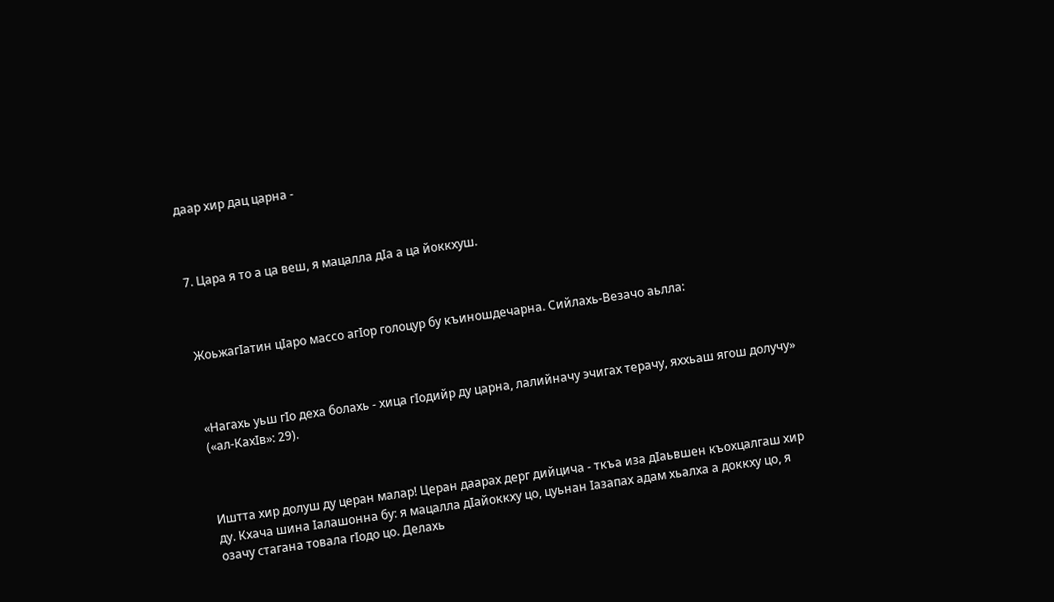даар хир дац царна -



7. Цара я то а ца веш, я мацалла дIа а ца йоккхуш.



ЖоьжагIатин цIаро массо агIор голоцур бу къиношдечарна. Сийлахь-Везачо аьлла:



«Нагахь уьш гIо деха болахь - хица гIодийр ду царна, лалийначу эчигах терачу, яххьаш ягош долучу» («ал-КахIв»: 29).



Иштта хир долуш ду церан малар! Церан даарах дерг дийцича - ткъа иза дIаьвшен къохцалгаш хир ду. Кхача шина Iалашонна бу: я мацалла дIайоккху цо, цуьнан Iазапах адам хьалха а доккху цо, я озачу стагана товала гIодо цо. Делахь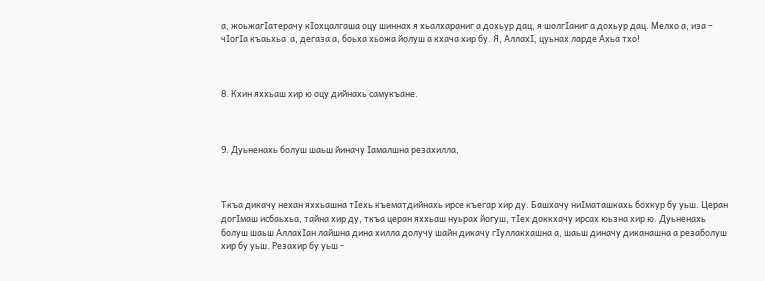а, жоьжагIатерачу кIохцалгаша оцу шиннах я хьалхараниг а дохьур дац, я шолгIаниг а дохьур дац. Мелхо а, иза – чIогIа къаьхьа  а, дегаза а, боьха хьожа йолуш а кхача хир бу. Я, АллахI, цуьнах ларде Ахьа тхо!



8. Кхин яххьаш хир ю оцу дийнахь самукъане.



9. Дуьненахь болуш шаьш йиначу Iамалшна резахилла,



Ткъа дикачу нехан яххьашна тIехь къематдийнахь ирсе къегар хир ду. Башхачу ниIматашкахь бохкур бу уьш. Церан догIмаш исбаьхьа, тайна хир ду, ткъа церан яххьаш нуьрах йогуш, тIех доккхачу ирсах юьзна хир ю. Дуьненахь болуш шаьш АллахIан лайшна дина хилла долучу шайн дикачу гIуллакхашна а, шаьш диначу диканашна а резаболуш хир бу уьш. Резахир бу уьш -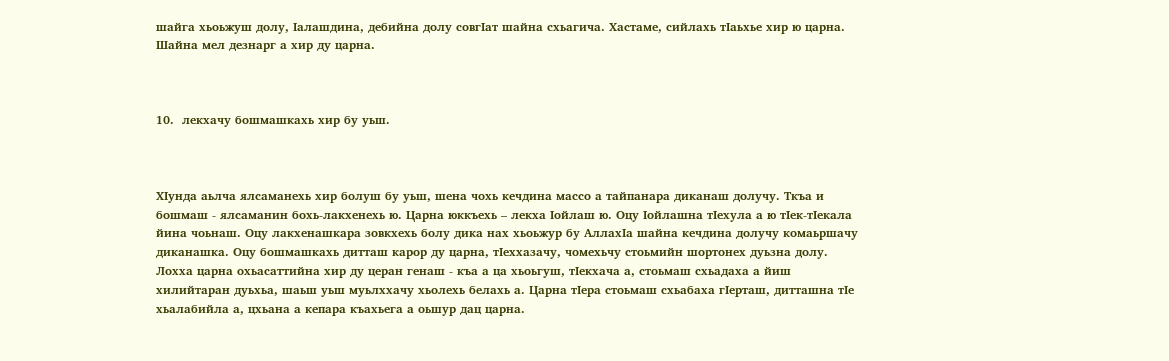шайга хьоьжуш долу, Iалашдина, дебийна долу совгIат шайна схьагича. Хастаме, сийлахь тIаьхье хир ю царна. Шайна мел дезнарг а хир ду царна.



10.  лекхачу бошмашкахь хир бу уьш.



ХIунда аьлча ялсаманехь хир болуш бу уьш, шена чохь кечдина массо а тайпанара диканаш долучу. Ткъа и бошмаш - ялсаманин бохь-лакхенехь ю. Царна юккъехь – лекха Iойлаш ю. Оцу Iойлашна тIехула а ю тIек-тIекала йина чоьнаш. Оцу лакхенашкара зовкхехь болу дика нах хьоьжур бу АллахIа шайна кечдина долучу комаьршачу диканашка. Оцу бошмашкахь дитташ карор ду царна, тIеххазачу, чомехьчу стоьмийн шортонех дуьзна долу. Лохха царна охьасаттийна хир ду церан генаш - къа а ца хьоьгуш, тIекхача а, стоьмаш схьадаха а йиш хилийтаран дуьхьа, шаьш уьш муьлххачу хьолехь белахь а. Царна тIера стоьмаш схьабаха гIерташ, дитташна тIе хьалабийла а, цхьана а кепара къахьега а оьшур дац царна.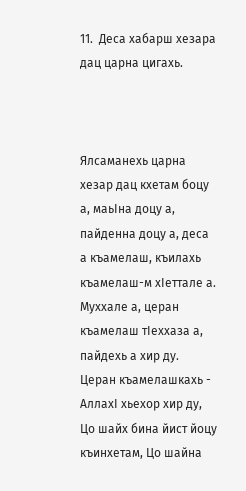11.  Деса хабарш хезара дац царна цигахь.



Ялсаманехь царна хезар дац кхетам боцу а, маьIна доцу а, пайденна доцу а, деса а къамелаш, къилахь къамелаш-м хIеттале а. Муххале а, церан къамелаш тIеххаза а, пайдехь а хир ду. Церан къамелашкахь - АллахI хьехор хир ду, Цо шайх бина йист йоцу къинхетам, Цо шайна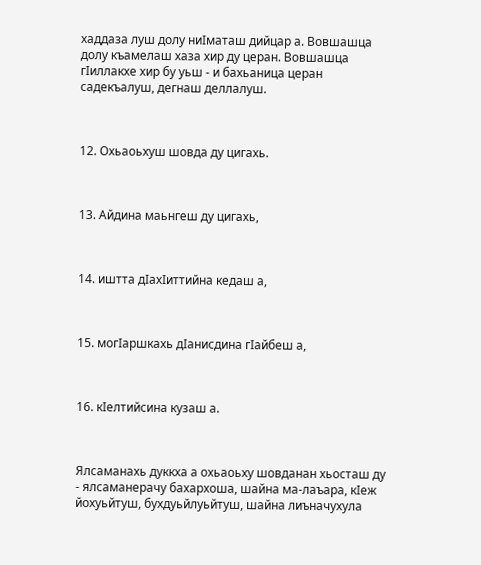хаддаза луш долу ниIматаш дийцар а. Вовшашца долу къамелаш хаза хир ду церан. Вовшашца гIиллакхе хир бу уьш - и бахьаница церан садекъалуш, дегнаш деллалуш.



12. Охьаоьхуш шовда ду цигахь.



13. Айдина маьнгеш ду цигахь,



14. иштта дIахIиттийна кедаш а,



15. могIаршкахь дIанисдина гIайбеш а,



16. кIелтийсина кузаш а.



Ялсаманахь дуккха а охьаоьху шовданан хьосташ ду - ялсаманерачу бахархоша, шайна ма-лаъара, кIеж йохуьйтуш, бухдуьйлуьйтуш, шайна лиъначухула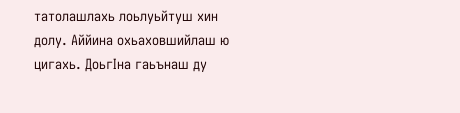татолашлахь лоьлуьйтуш хин долу. Аййина охьаховшийлаш ю цигахь. ДоьгIна гаьънаш ду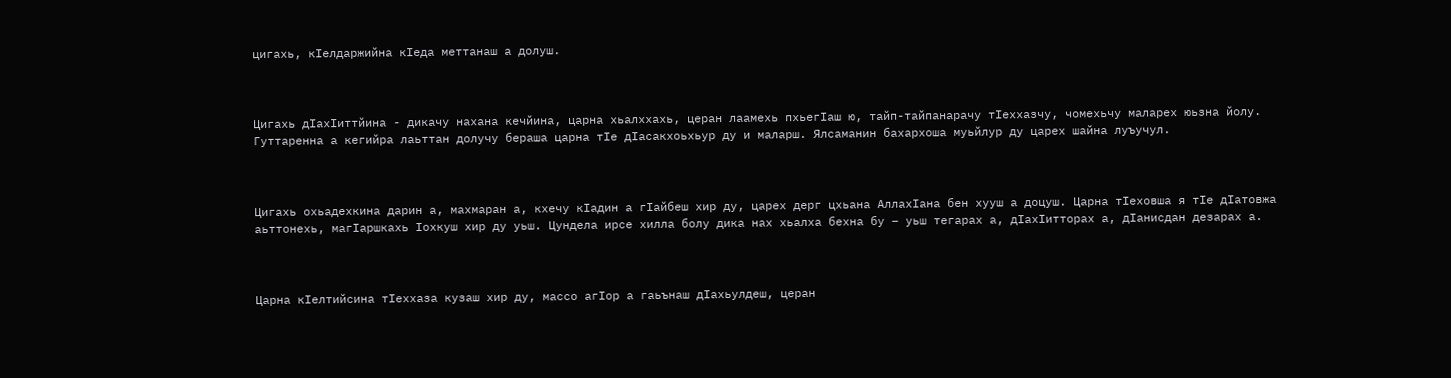цигахь, кIелдаржийна кIеда меттанаш а долуш.



Цигахь дIахIиттйина - дикачу нахана кечйина, царна хьалххахь, церан лаамехь пхьегIаш ю, тайп-тайпанарачу тIеххазчу, чомехьчу маларех юьзна йолу. Гуттаренна а кегийра лаьттан долучу бераша царна тIе дIасакхоьхьур ду и маларш. Ялсаманин бахархоша муьйлур ду царех шайна луъучул.



Цигахь охьадехкина дарин а, махмаран а, кхечу кIадин а гIайбеш хир ду, царех дерг цхьана АллахIана бен хууш а доцуш. Царна тIеховша я тIе дIатовжа аьттонехь, магIаршкахь Iохкуш хир ду уьш. Цундела ирсе хилла болу дика нах хьалха бехна бу – уьш тегарах а, дIахIитторах а, дIанисдан дезарах а.



Царна кIелтийсина тIеххаза кузаш хир ду, массо агIор а гаьънаш дIахьулдеш, церан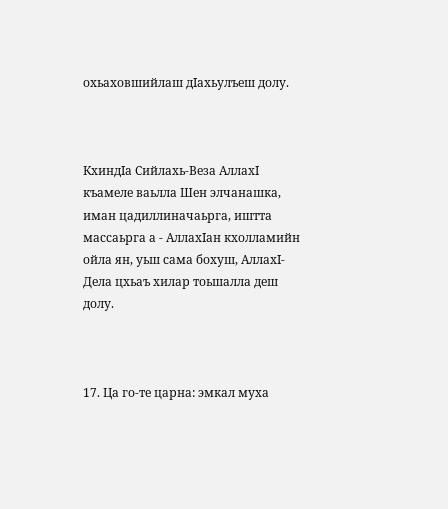охьаховшийлаш дIахьулъеш долу.



КхиндIа Сийлахь-Веза АллахI къамеле ваьлла Шен элчанашка, иман цадиллиначаьрга, иштта массаьрга а - АллахIан кхолламийн ойла ян, уьш сама бохуш, АллахI-Дела цхьаъ хилар тоьшалла деш долу.



17. Ца го-те царна: эмкал муха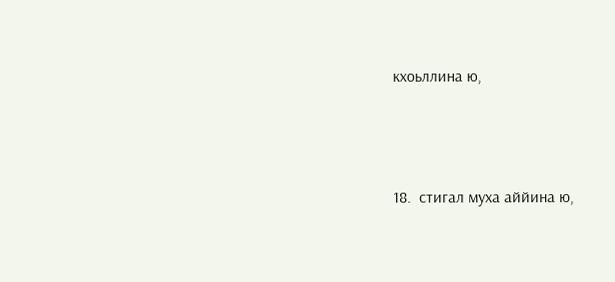кхоьллина ю,



18.  стигал муха аййина ю,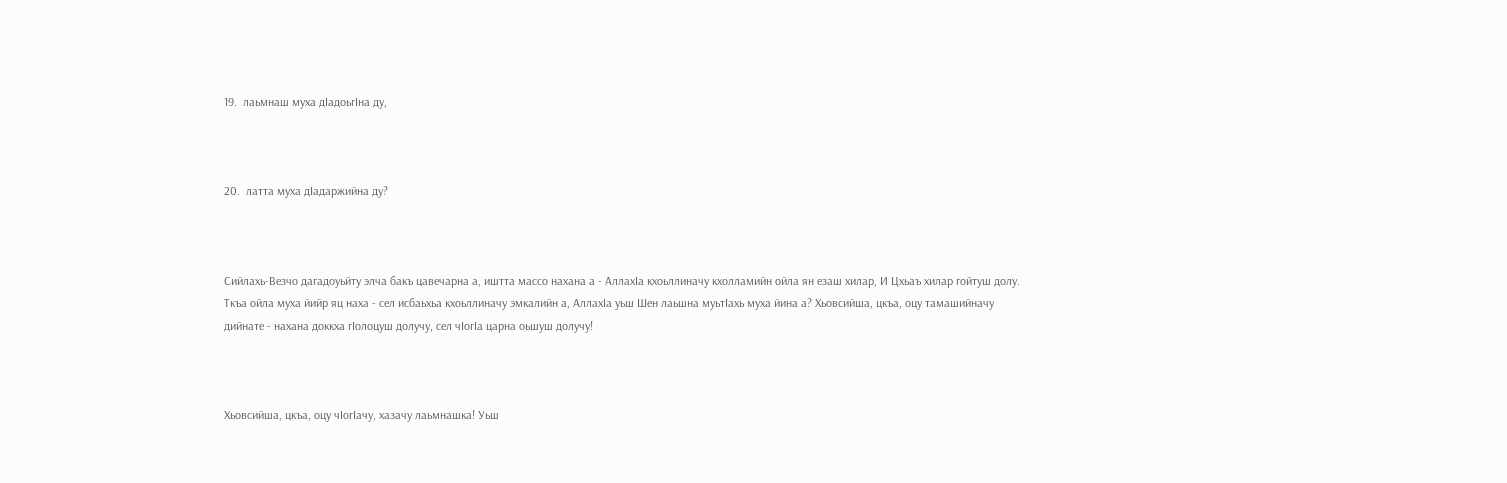19.  лаьмнаш муха дIадоьгIна ду,



20.  латта муха дIадаржийна ду?



Сийлахь-Везчо дагадоуьйту элча бакъ цавечарна а, иштта массо нахана а - АллахIа кхоьллиначу кхолламийн ойла ян езаш хилар, И Цхьаъ хилар гойтуш долу. Ткъа ойла муха йийр яц наха - сел исбаьхьа кхоьллиначу эмкалийн а, АллахIа уьш Шен лаьшна муьтIахь муха йина а? Хьовсийша, цкъа, оцу тамашийначу дийнате - нахана доккха гIолоцуш долучу, сел чIогIа царна оьшуш долучу!



Хьовсийша, цкъа, оцу чIогIачу, хазачу лаьмнашка! Уьш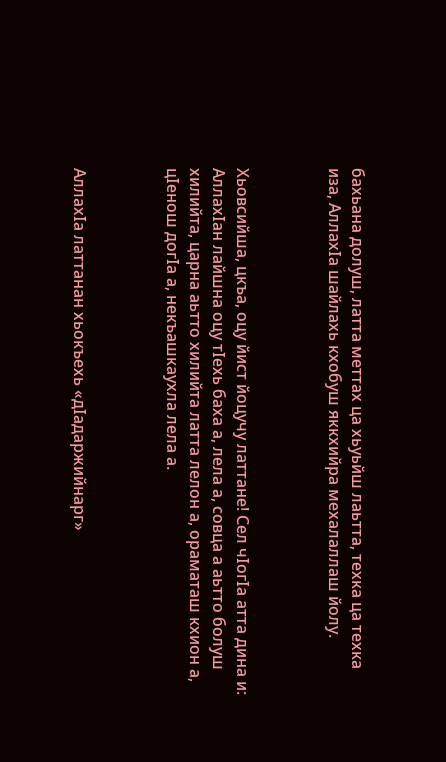бахьана долуш, латта меттах ца хьуьйш лаьтта, техка ца техка иза, АллахIа шайлахь кхобуш яккхийра мехалаллаш йолу.



Хьовсийша, цкъа, оцу йист йоцучу латтане! Сел чIогIа атта дина и: АллахIан лайшна оцу тIехь баха а, лела а, совца а аьтто болуш хилийта, царна аьтто хилийта латта лелон а, ораматаш кхион а, цIенош догIа а, некъашкаухла лела а.



АллахIа латтанан хьокъехь «дIадаржийнарг»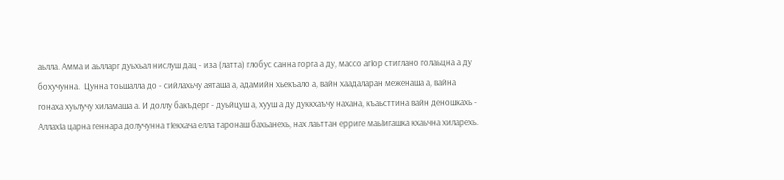аьлла. Амма и аьлларг дуьхьал нислуш дац - иза (латта) глобус санна горга а ду, массо агIор стиглано голаьцна а ду бохучунна.  Цунна тоьшалла до - сийлахьчу аяташа а, адамийн хьекъало а, вайн хаадаларан меженаша а, вайна гонаха хуьлучу хиламаша а. И доллу бакъдерг - дуьйцуш а, хууш а ду дуккхаъчу нахана, къаьсттина вайн деношкахь - АллахIа царна геннара долучунна тIекхача елла таронаш бахьанехь, нах лаьттан ерриге маьIигашка кхаьчна хиларехь.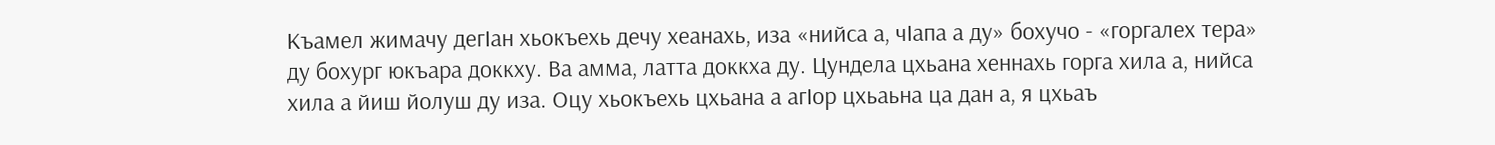Къамел жимачу дегIан хьокъехь дечу хеанахь, иза «нийса а, чIапа а ду» бохучо - «горгалех тера» ду бохург юкъара доккху. Ва амма, латта доккха ду. Цундела цхьана хеннахь горга хила а, нийса хила а йиш йолуш ду иза. Оцу хьокъехь цхьана а агIор цхьаьна ца дан а, я цхьаъ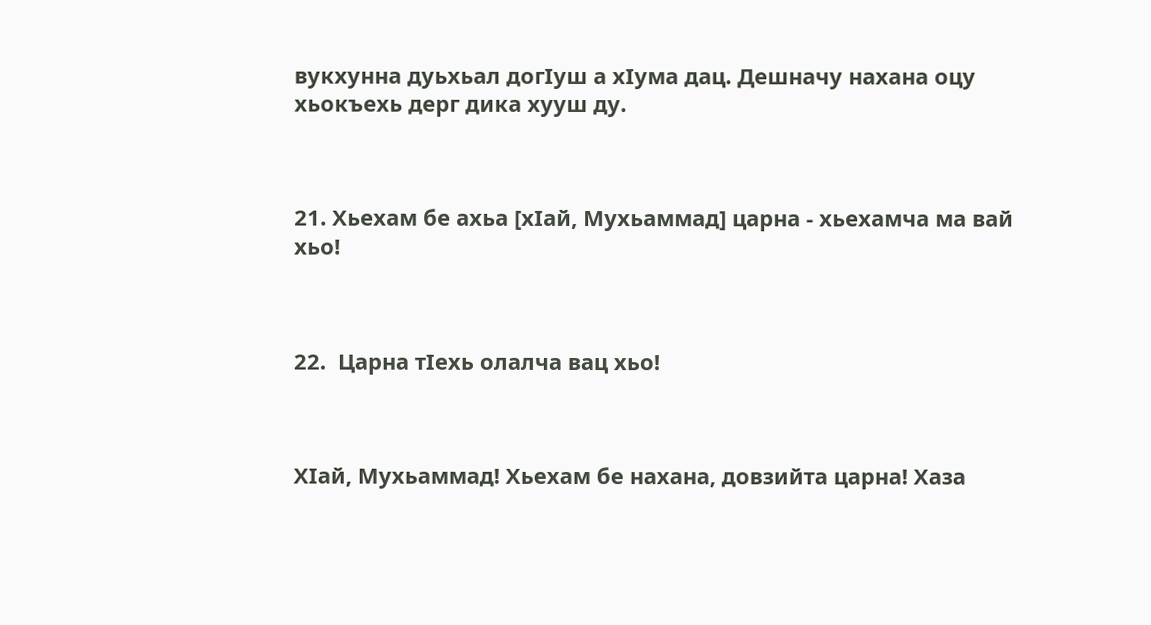вукхунна дуьхьал догIуш а хIума дац. Дешначу нахана оцу хьокъехь дерг дика хууш ду.



21. Хьехам бе ахьа [хIай, Мухьаммад] царна - хьехамча ма вай хьо!



22.  Царна тIехь олалча вац хьо!



ХIай, Мухьаммад! Хьехам бе нахана, довзийта царна! Хаза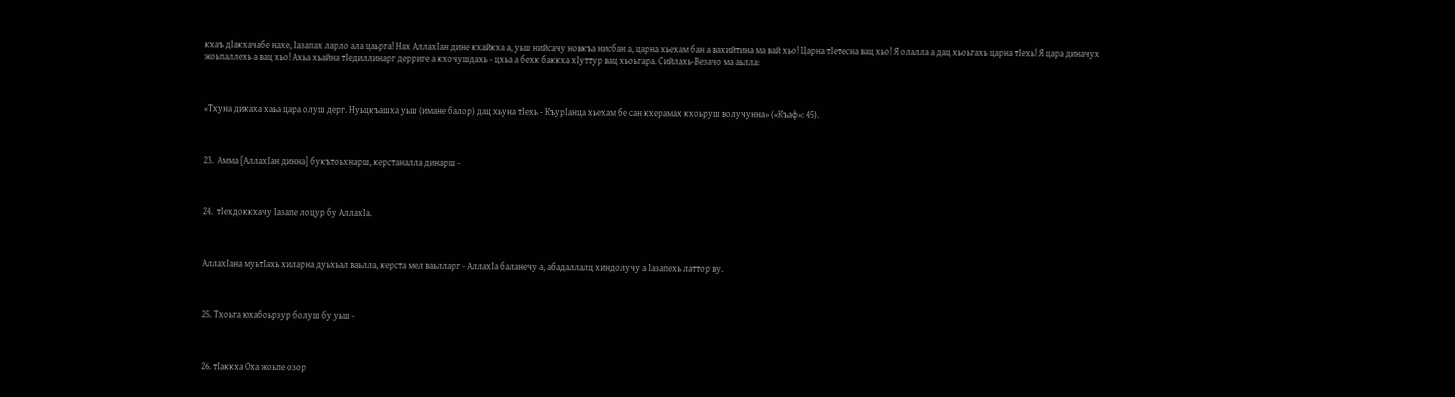кхаъ дIакхачабе нахе, Iазапах ларло ала цаьрга! Нах АллахIан дине кхайкха а, уьш нийсачу новкъа нисбан а, царна хьехам бан а вахийтина ма вай хьо! Царна тIетесна вац хьо! Я олалла а дац хьоьгахь царна тIехь! Я цара диначух жоьпаллехь а вац хьо! Ахьа хьайна тIедиллинарг дерриге а кхочушдахь - цхьа а бехк баккха хIуттур вац хьоьгара. Сийлахь-Везачо ма аьлла:



«Тхуна дикаха хаьа цара олуш дерг. Нуьцкъашха уьш (имане балор) дац хьуна тIехь - КъурIанца хьехам бе сан кхерамах кхоьруш волучунна» («Къаф»: 45).



23.  Амма [АллахIан динна] букътоьхнарш, керстаналла динарш -



24.  тIехдоккхачу Iазапе лоцур бу АллахIа.



АллахIана муьтIахь хиларна дуьхьал ваьлла, керста мел ваьлларг - АллахIа баланечу а, абадаллалц хиндолучу а Iазапехь латтор ву.



25. Тхоьга юхабоьрзур болуш бу уьш -



26. тIаккха Оха жоьпе озор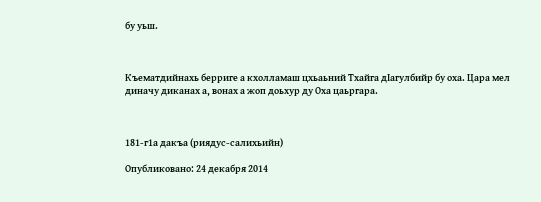бу уьш.



Къематдийнахь берриге а кхолламаш цхьаьний Тхайга дIагулбийр бу оха. Цара мел диначу диканах а, вонах а жоп доьхур ду Оха цаьргара.



181-г1а дакъа (риядус-салихьийн)

Опубликовано: 24 декабря 2014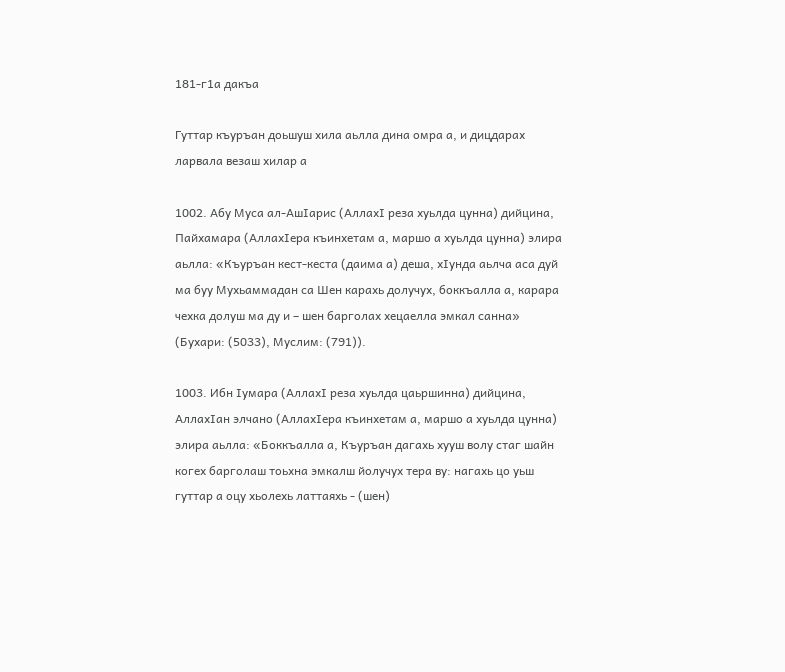181-г1а дакъа

Гуттар къуръан доьшуш хила аьлла дина омра а, и дицдарах ларвала везаш хилар а

1002. Абу Муса ал-АшIарис (АллахI реза хуьлда цунна) дийцина, Пайхамара (АллахIера къинхетам а, маршо а хуьлда цунна) элира аьлла: «Къуръан кест-кеста (даима а) деша, хIунда аьлча аса дуй ма буу Мухьаммадан са Шен карахь долучух, боккъалла а, карара чехка долуш ма ду и – шен барголах хецаелла эмкал санна» (Бухари: (5033), Муслим: (791)).

1003. Ибн Iумара (АллахI реза хуьлда цаьршинна) дийцина, АллахIан элчано (АллахIера къинхетам а, маршо а хуьлда цунна) элира аьлла: «Боккъалла а, Къуръан дагахь хууш волу стаг шайн когех барголаш тоьхна эмкалш йолучух тера ву: нагахь цо уьш гуттар а оцу хьолехь латтаяхь - (шен)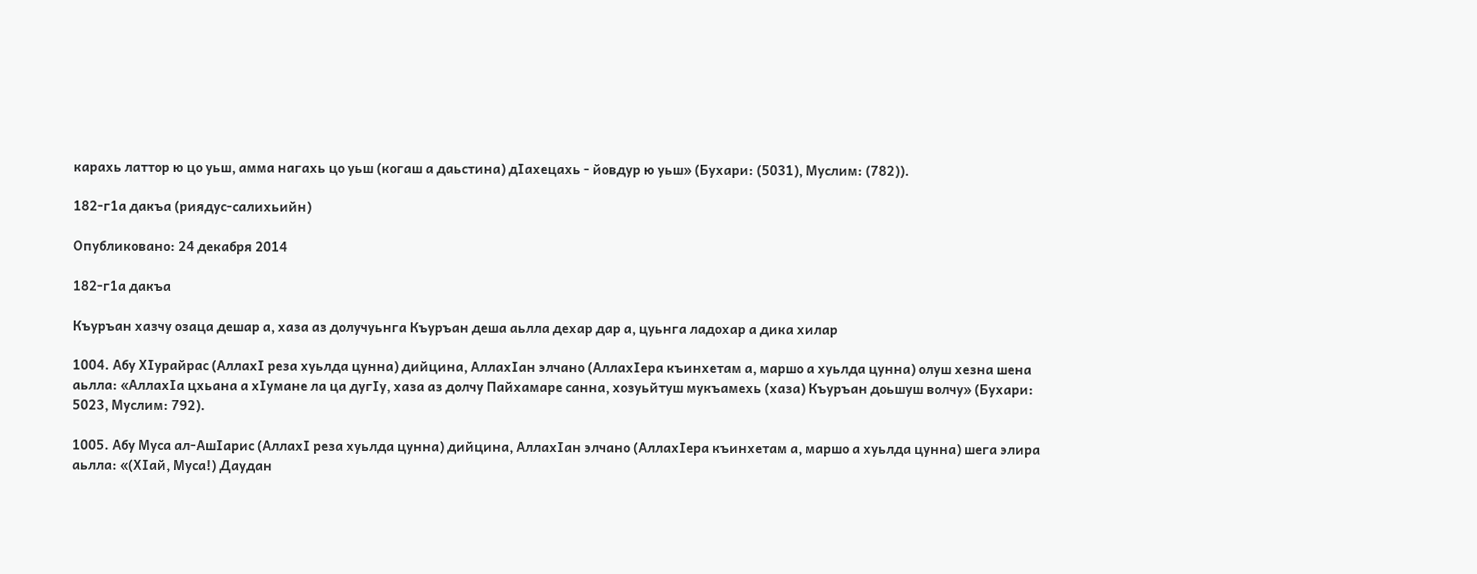карахь латтор ю цо уьш, амма нагахь цо уьш (когаш а даьстина) дIахецахь - йовдур ю уьш» (Бухари: (5031), Муслим: (782)).

182-г1а дакъа (риядус-салихьийн)

Опубликовано: 24 декабря 2014

182-г1а дакъа

Къуръан хазчу озаца дешар а, хаза аз долучуьнга Къуръан деша аьлла дехар дар а, цуьнга ладохар а дика хилар

1004. Абу ХIурайрас (АллахI реза хуьлда цунна) дийцина, АллахIан элчано (АллахIера къинхетам а, маршо а хуьлда цунна) олуш хезна шена аьлла: «АллахIа цхьана а хIумане ла ца дугIу, хаза аз долчу Пайхамаре санна, хозуьйтуш мукъамехь (хаза) Къуръан доьшуш волчу» (Бухари: 5023, Муслим: 792).

1005. Абу Муса ал-АшIарис (АллахI реза хуьлда цунна) дийцина, АллахIан элчано (АллахIера къинхетам а, маршо а хуьлда цунна) шега элира аьлла: «(ХIай, Муса!) Даудан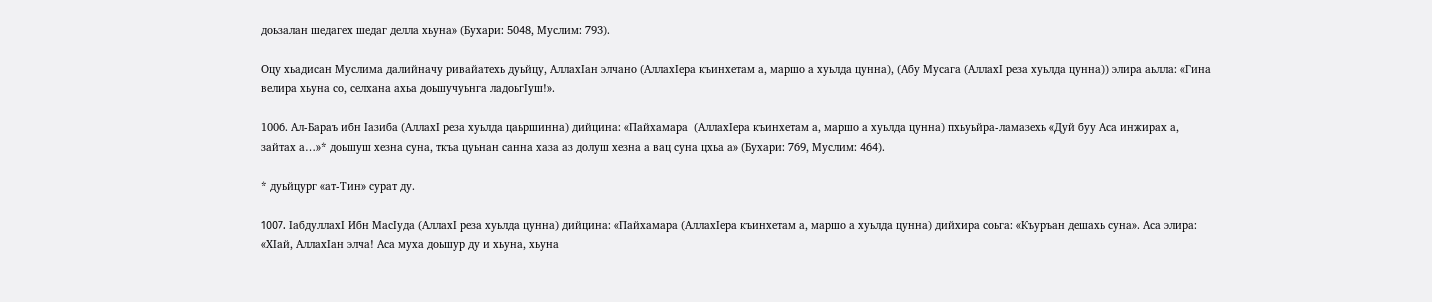доьзалан шедагех шедаг делла хьуна» (Бухари: 5048, Муслим: 793).

Оцу хьадисан Муслима далийначу ривайатехь дуьйцу, АллахIан элчано (АллахIера къинхетам а, маршо а хуьлда цунна), (Абу Мусага (АллахI реза хуьлда цунна)) элира аьлла: «Гина велира хьуна со, селхана ахьа доьшучуьнга ладоьгIуш!».

1006. Ал-Бараъ ибн Iазиба (АллахI реза хуьлда цаьршинна) дийцина: «Пайхамара  (АллахIера къинхетам а, маршо а хуьлда цунна) пхьуьйра-ламазехь «Дуй буу Аса инжирах а, зайтах а…»* доьшуш хезна суна, ткъа цуьнан санна хаза аз долуш хезна а вац суна цхьа а» (Бухари: 769, Муслим: 464).

* дуьйцург «ат-Тин» сурат ду.

1007. IабдуллахI Ибн МасIуда (АллахI реза хуьлда цунна) дийцина: «Пайхамара (АллахIера къинхетам а, маршо а хуьлда цунна) дийхира соьга: «Къуръан дешахь суна». Аса элира: «ХIай, АллахIан элча! Аса муха доьшур ду и хьуна, хьуна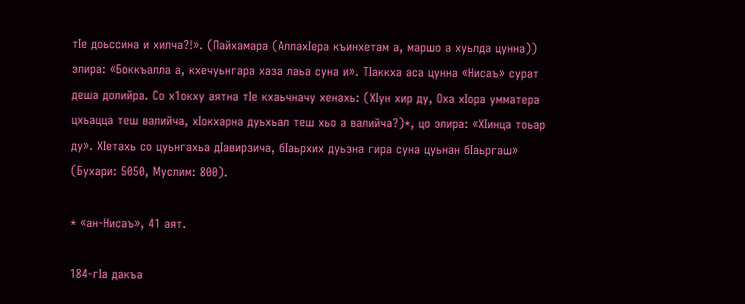тIе доьссина и хилча?!». (Пайхамара (АллахIера къинхетам а, маршо а хуьлда цунна)) элира: «Боккъалла а, кхечуьнгара хаза лаьа суна и». ТIаккха аса цунна «Нисаъ» сурат деша долийра. Со х1окху аятна тIе кхаьчначу хенахь: (ХIун хир ду, Оха хIора умматера цхьацца теш валийча, хIокхарна дуьхьал теш хьо а валийча?)*, цо элира: «ХIинца тоьар ду». ХIетахь со цуьнгахьа дIавирзича, бIаьрхих дуьзна гира суна цуьнан бIаьргаш» (Бухари: 5050, Муслим: 800).

* «ан-Нисаъ», 41 аят.

184-гIа дакъа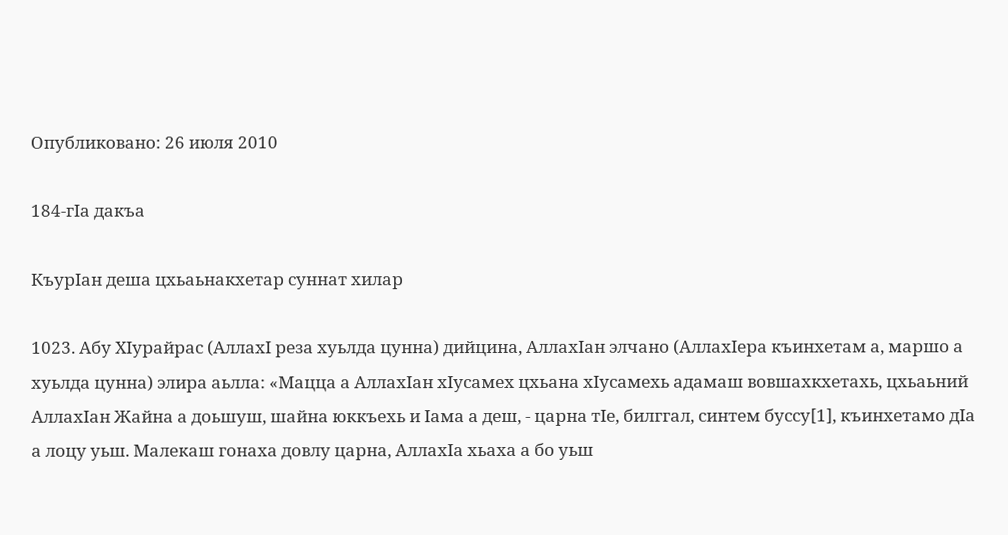Опубликовано: 26 июля 2010

184-гIа дакъа

КъурIан деша цхьаьнакхетар суннат хилар

1023. Абу ХIурайрас (АллахI реза хуьлда цунна) дийцина, АллахIан элчано (АллахIера къинхетам а, маршо а хуьлда цунна) элира аьлла: «Мацца а АллахIан хIусамех цхьана хIусамехь адамаш вовшахкхетахь, цхьаьний АллахIан Жайна а доьшуш, шайна юккъехь и Iама а деш, - царна тIе, билггал, синтем буссу[1], къинхетамо дIа а лоцу уьш. Малекаш гонаха довлу царна, АллахIа хьаха а бо уьш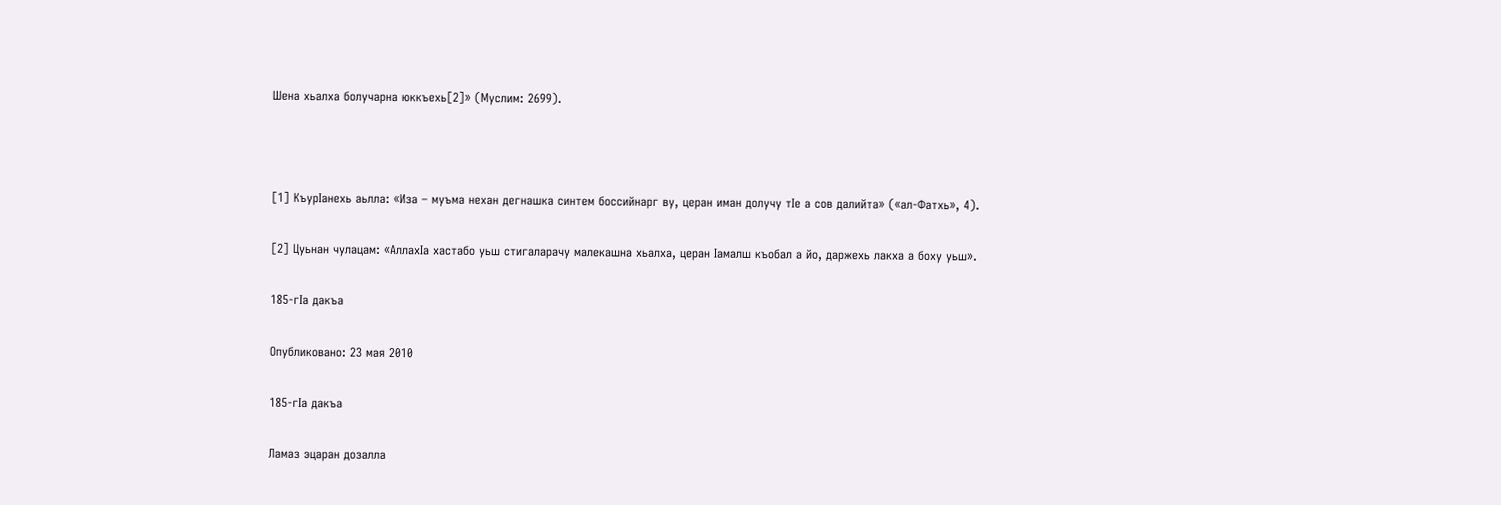Шена хьалха болучарна юккъехь[2]» (Муслим: 2699).



[1] КъурIанехь аьлла: «Иза – муъма нехан дегнашка синтем боссийнарг ву, церан иман долучу тIе а сов далийта» («ал-Фатхь», 4).

[2] Цуьнан чулацам: «АллахIа хастабо уьш стигаларачу малекашна хьалха, церан Iамалш къобал а йо, даржехь лакха а боху уьш».

185-гIа дакъа

Опубликовано: 23 мая 2010

185-гIа дакъа

Ламаз эцаран дозалла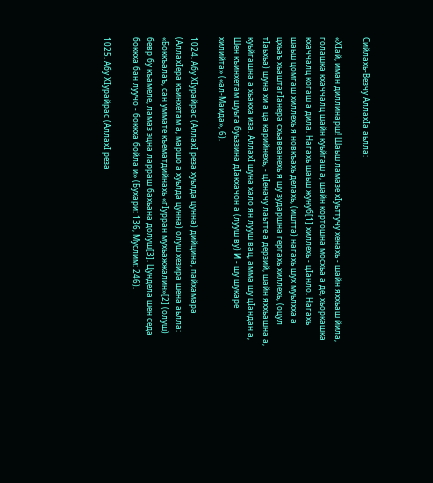Сийлахь-Везчу АллахIа аьлла:

«ХIай, иман диллинарш! Шаьш ламазе хIуьттучу хенахь - шайн яххьаш йила, голашка кхаччалц шайн куьйгаш а, шайн кортошна мосхьа а де, хьоркашка кхаччалц когаш а дила. Нагахь шаьш жунуб[1] хиллехь - цIанло. Нагахь шаьш цомгаш хиллехь я новкъахь делахь, (иштта) нагахь шух муьлхха а цхьаъ хьаштагIанера схьавеанехь я шу зударшна гергахь хиллехь, (оцул тIаьхьа) шуна хи а ца карийнехь, - цIеначу лаьтте а дерзий, шайн яххьашна а, куьйгашна а хьакха иза. АллахI шуна хало ян лууш вац, амма шу цIандан а, Шен къинхетам шуьга буьззина дIакхачон а (лууш ву) И - шу шукаре хилийта» («ал-Маида», 6).

1024. Абу ХIурайрас (АллахI реза хуьлда цунна) дийцина, пайхамара (АллахIера къинхетам а, маршо а хуьлда цунна) олуш хезира шена аьлла: «Боккъалаъ, сан уммате къематдийнахь «гIурран мухьажжалин»[2] (олуш) бевр бу къамеле, ламаз эцна ларраш бахьана долуш[3]. Цундела шен седа боккха бан луучо - боккха бойла и» (Бухари: 136, Муслим: 246).

1025. Абу ХIурайрас (АллахI реза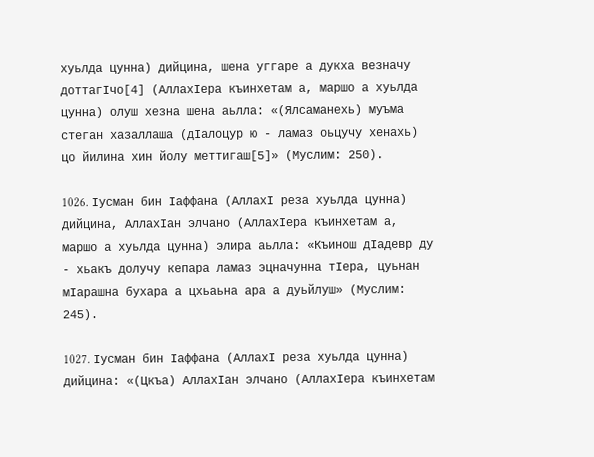хуьлда цунна) дийцина, шена уггаре а дукха везначу доттагIчо[4] (АллахIера къинхетам а, маршо а хуьлда цунна) олуш хезна шена аьлла: «(Ялсаманехь) муъма стеган хазаллаша (дIалоцур ю - ламаз оьцучу хенахь) цо йилина хин йолу меттигаш[5]» (Муслим: 250).

1026. Iусман бин Iаффана (АллахI реза хуьлда цунна) дийцина, АллахIан элчано (АллахIера къинхетам а, маршо а хуьлда цунна) элира аьлла: «Къинош дIадевр ду - хьакъ долучу кепара ламаз эцначунна тIера, цуьнан мIарашна бухара а цхьаьна ара а дуьйлуш» (Муслим: 245).

1027. Iусман бин Iаффана (АллахI реза хуьлда цунна) дийцина: «(Цкъа) АллахIан элчано (АллахIера къинхетам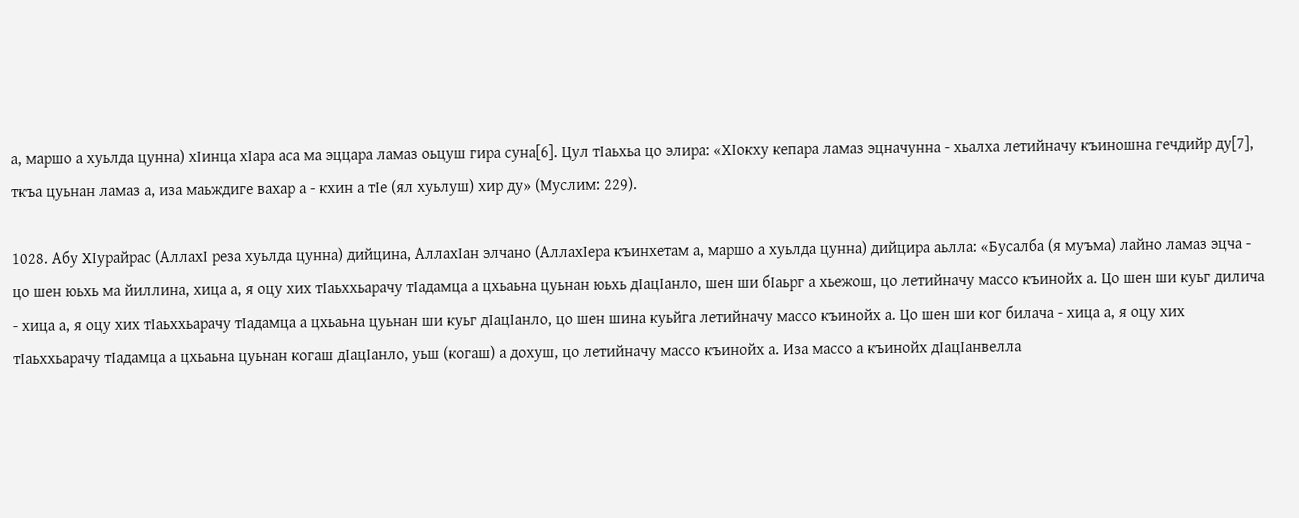а, маршо а хуьлда цунна) хIинца хIара аса ма эццара ламаз оьцуш гира суна[6]. Цул тIаьхьа цо элира: «ХIокху кепара ламаз эцначунна - хьалха летийначу къиношна гечдийр ду[7], ткъа цуьнан ламаз а, иза маьждиге вахар а - кхин а тIе (ял хуьлуш) хир ду» (Муслим: 229).

1028. Абу ХIурайрас (АллахI реза хуьлда цунна) дийцина, АллахIан элчано (АллахIера къинхетам а, маршо а хуьлда цунна) дийцира аьлла: «Бусалба (я муъма) лайно ламаз эцча - цо шен юьхь ма йиллина, хица а, я оцу хих тIаьххьарачу тIадамца а цхьаьна цуьнан юьхь дIацIанло, шен ши бIаьрг а хьежош, цо летийначу массо къинойх а. Цо шен ши куьг дилича - хица а, я оцу хих тIаьххьарачу тIадамца а цхьаьна цуьнан ши куьг дIацIанло, цо шен шина куьйга летийначу массо къинойх а. Цо шен ши ког билача - хица а, я оцу хих тIаьххьарачу тIадамца а цхьаьна цуьнан когаш дIацIанло, уьш (когаш) а дохуш, цо летийначу массо къинойх а. Иза массо а къинойх дIацIанвелла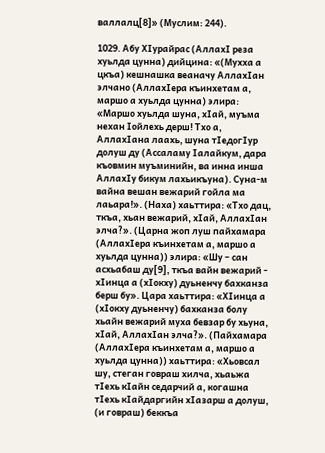валлалц[8]» (Муслим: 244).

1029. Абу ХIурайрас (АллахI реза хуьлда цунна) дийцина: «(Мухха а цкъа) кешнашка веаначу АллахIан элчано (АллахIера къинхетам а, маршо а хуьлда цунна) элира: «Маршо хуьлда шуна, хIай, муъма нехан Iойлехь дерш! Тхо а, АллахIана лаахь, шуна тIедогIур долуш ду (Ассаламу Iалайкум, дара къовмин муъминийн, ва инна инша АллахIу бикум лахьикъуна). Суна-м вайна вешан вежарий гойла ма лаьара!». (Наха) хаьттира: «Тхо дац, ткъа, хьан вежарий, хIай, АллахIан элча?». (Царна жоп луш пайхамара (АллахIера къинхетам а, маршо а хуьлда цунна)) элира: «Шу – сан асхьабаш ду[9], ткъа вайн вежарий - хIинца а (хIокху) дуьненчу бахканза берш бу». Цара хаьттира: «ХIинца а (хIокху дуьненчу) бахканза болу хьайн вежарий муха бевзар бу хьуна, хIай, АллахIан элча?». (Пайхамара (АллахIера къинхетам а, маршо а хуьлда цунна)) хаьттира: «Хьовсал шу, стеган говраш хилча, хьаьжа тIехь кIайн седарчий а, когашна тIехь кIайдаргийн хIазарш а долуш, (и говраш) беккъа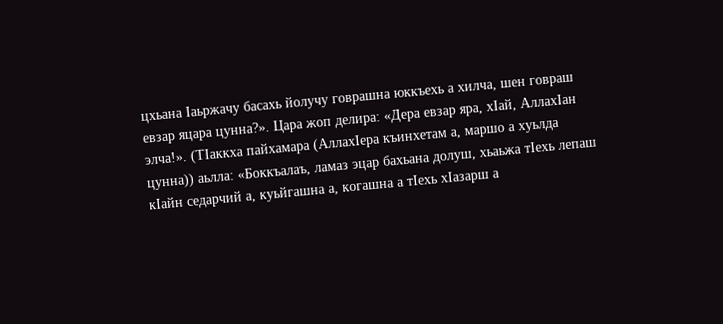цхьана Iаьржачу басахь йолучу говрашна юккъехь а хилча, шен говраш евзар яцара цунна?». Цара жоп делира: «Дера евзар яра, хIай, АллахIан элча!». (ТIаккха пайхамара (АллахIера къинхетам а, маршо а хуьлда цунна)) аьлла: «Боккъалаъ, ламаз эцар бахьана долуш, хьаьжа тIехь лепаш кIайн седарчий а, куьйгашна а, когашна а тIехь хIазарш а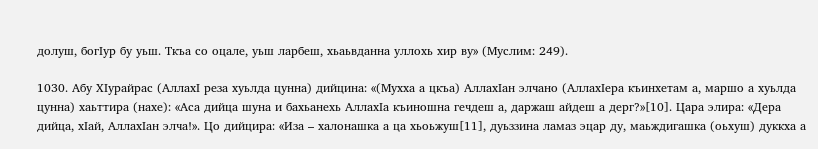долуш, богIур бу уьш. Ткъа со оцале, уьш ларбеш, хьаьвданна уллохь хир ву» (Муслим: 249).

1030. Абу ХIурайрас (АллахI реза хуьлда цунна) дийцина: «(Мухха а цкъа) АллахIан элчано (АллахIера къинхетам а, маршо а хуьлда цунна) хаьттира (нахе): «Аса дийца шуна и бахьанехь АллахIа къиношна гечдеш а, даржаш айдеш а дерг?»[10]. Цара элира: «Дера дийца, хIай, АллахIан элча!». Цо дийцира: «Иза – халонашка а ца хьоьжуш[11], дуьззина ламаз эцар ду, маьждигашка (оьхуш) дуккха а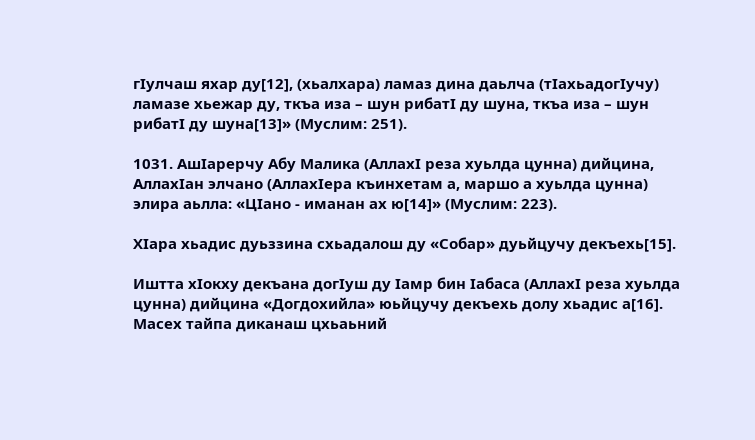гIулчаш яхар ду[12], (хьалхара) ламаз дина даьлча (тIахьадогIучу) ламазе хьежар ду, ткъа иза – шун рибатI ду шуна, ткъа иза – шун рибатI ду шуна[13]» (Муслим: 251).

1031. АшIарерчу Абу Малика (АллахI реза хуьлда цунна) дийцина, АллахIан элчано (АллахIера къинхетам а, маршо а хуьлда цунна) элира аьлла: «ЦIано - иманан ах ю[14]» (Муслим: 223).

ХIара хьадис дуьззина схьадалош ду «Собар» дуьйцучу декъехь[15].

Иштта хIокху декъана догIуш ду Iамр бин Iабаса (АллахI реза хуьлда цунна) дийцина «Догдохийла» юьйцучу декъехь долу хьадис а[16]. Масех тайпа диканаш цхьаьний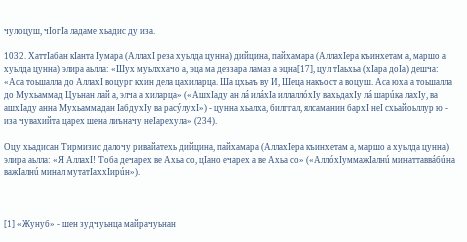чулоцуш, чIогIа ладаме хьадис ду иза.

1032. ХаттIабан кIанта Iумара (АллахI реза хуьлда цунна) дийцина, пайхамара (АллахIера къинхетам а, маршо а хуьлда цунна) элира аьлла: «Шух муьлххачо а, эца ма деззара ламаз а эцна[17], цул тIаьхьа (хIара доIа) дешча: «Аса тоьшалла до АллахI воцург кхин дела цахиларца. Ша цхьаъ ву И, Шеца накъост а воцуш. Аса юха а тоьшалла до Мухьаммад Цуьнан лай а, элча а хиларца» («АшхIаду ан лá илáхIа иллаллóхIу вахьдахIу лá шарúка лахIу, ва ашхIаду анна Мухьаммадан IабдухIу ва расýлухI») - цунна хьалха, билггал, ялсаманин бархI неI схьайоьллур ю - иза чувахийта царех шена лиъначу неIарехула» (234).

Оцу хьадисан Тирмизис далочу ривайатехь дийцина, пайхамара (АллахIера къинхетам а, маршо а хуьлда цунна) элира аьлла: «Я АллахI! Тоба дечарех ве Ахьа со, цIано ечарех а ве Ахьа со» («АллóхIуммажIалнú минаттаввáбúна важIалнú минал мутатIаххIирúн»).



[1] «Жунуб» - шен зудчуьнца майрачуьнан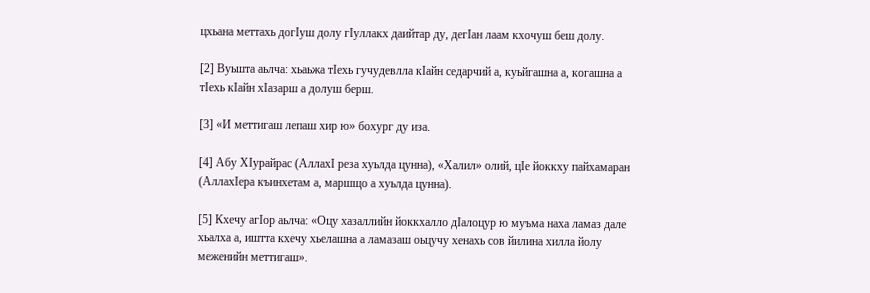цхьана меттахь догIуш долу гIуллакх даийтар ду, дегIан лаам кхочуш беш долу.

[2] Вуьшта аьлча: хьаьжа тIехь гучудевлла кIайн седарчий а, куьйгашна а, когашна а тIехь кIайн хIазарш а долуш берш.

[3] «И меттигаш лепаш хир ю» бохург ду иза.

[4] Абу ХIурайрас (АллахI реза хуьлда цунна), «Халил» олий, цIе йоккху пайхамаран (АллахIера къинхетам а, маршщо а хуьлда цунна).

[5] Кхечу агIор аьлча: «Оцу хазаллийн йоккхалло дIалоцур ю муъма наха ламаз дале хьалха а, иштта кхечу хьелашна а ламазаш оьцучу хенахь сов йилина хилла йолу меженийн меттигаш».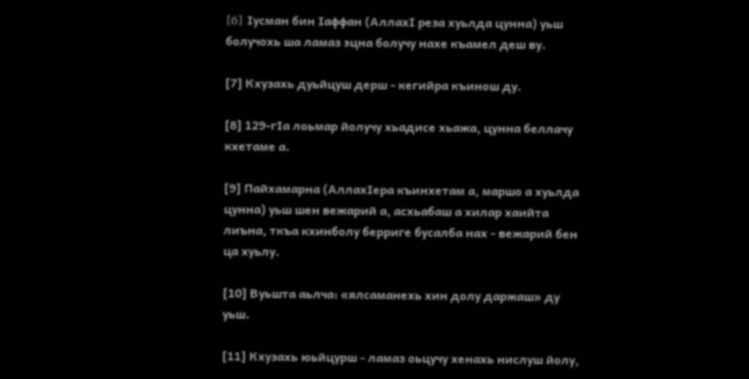[6] Iусман бин Iаффан (АллахI реза хуьлда цунна) уьш болучохь ша ламаз эцна болучу нахе къамел деш ву.

[7] Кхузахь дуьйцуш дерш - кегийра къинош ду.

[8] 129-гIа лоьмар йолучу хьадисе хьажа, цунна беллачу кхетаме а.

[9] Пайхамарна (АллахIера къинхетам а, маршо а хуьлда цунна) уьш шен вежарий а, асхьабаш а хилар хаийта лиъна, ткъа кхинболу берриге бусалба нах - вежарий бен ца хуьлу.

[10] Вуьшта аьлча: «ялсаманехь хин долу даржаш» ду уьш.

[11] Кхузахь юьйцурш - ламаз оьцучу хенахь нислуш йолу,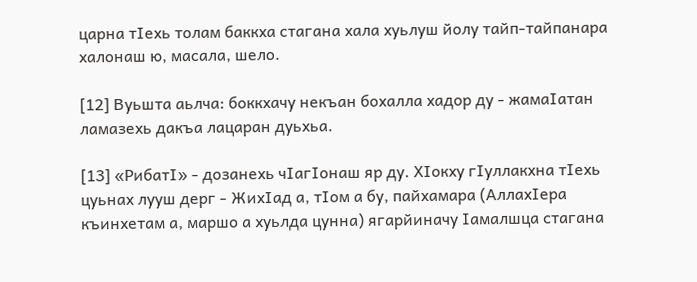царна тIехь толам баккха стагана хала хуьлуш йолу тайп-тайпанара халонаш ю, масала, шело.

[12] Вуьшта аьлча: боккхачу некъан бохалла хадор ду - жамаIатан ламазехь дакъа лацаран дуьхьа.

[13] «РибатI» - дозанехь чIагIонаш яр ду. ХIокху гIуллакхна тIехь цуьнах лууш дерг - ЖихIад а, тIом а бу, пайхамара (АллахIера къинхетам а, маршо а хуьлда цунна) ягарйиначу Iамалшца стагана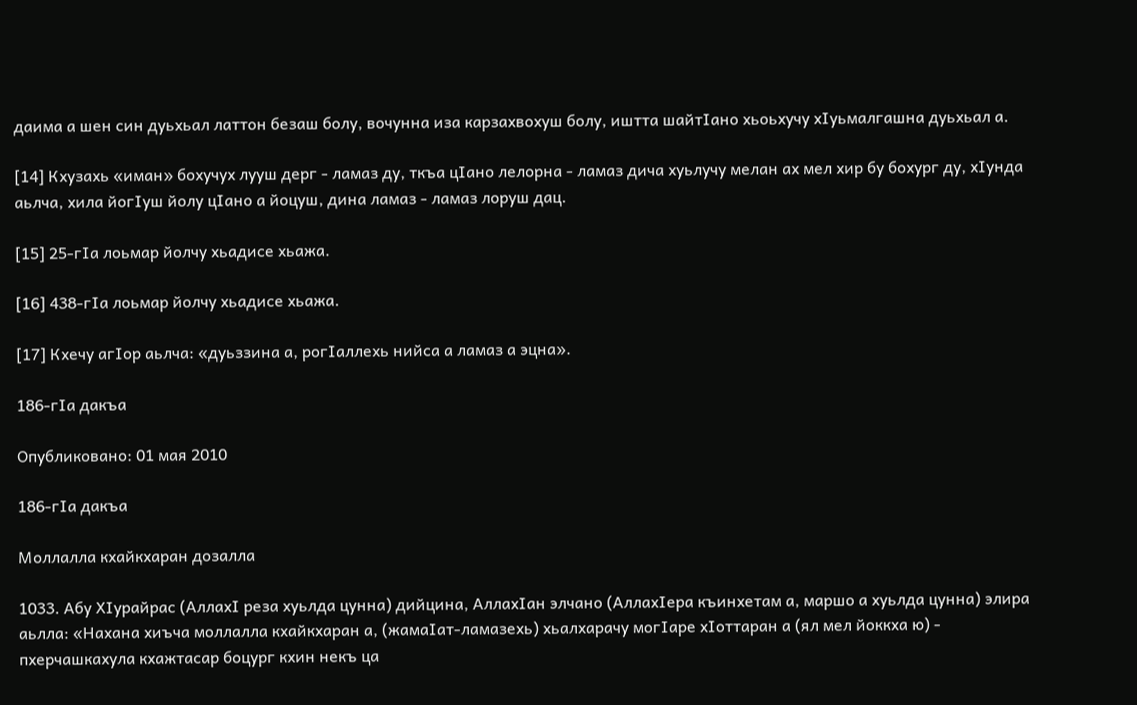даима а шен син дуьхьал латтон безаш болу, вочунна иза карзахвохуш болу, иштта шайтIано хьоьхучу хIуьмалгашна дуьхьал а.

[14] Кхузахь «иман» бохучух лууш дерг - ламаз ду, ткъа цIано лелорна - ламаз дича хуьлучу мелан ах мел хир бу бохург ду, хIунда аьлча, хила йогIуш йолу цIано а йоцуш, дина ламаз - ламаз лоруш дац.

[15] 25-гIа лоьмар йолчу хьадисе хьажа.

[16] 438-гIа лоьмар йолчу хьадисе хьажа.

[17] Кхечу агIор аьлча: «дуьззина а, рогIаллехь нийса а ламаз а эцна».

186-гIа дакъа

Опубликовано: 01 мая 2010

186-гIа дакъа

Моллалла кхайкхаран дозалла

1033. Абу ХIурайрас (АллахI реза хуьлда цунна) дийцина, АллахIан элчано (АллахIера къинхетам а, маршо а хуьлда цунна) элира аьлла: «Нахана хиъча моллалла кхайкхаран а, (жамаIат-ламазехь) хьалхарачу могIаре хIоттаран а (ял мел йоккха ю) - пхерчашкахула кхажтасар боцург кхин некъ ца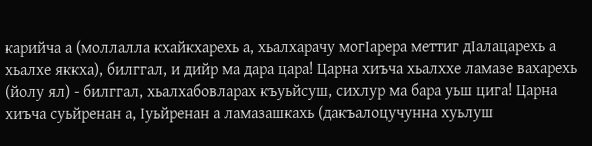карийча а (моллалла кхайкхарехь а, хьалхарачу могIарера меттиг дIалацарехь а хьалхе яккха), билггал, и дийр ма дара цара! Царна хиъча хьалххе ламазе вахарехь (йолу ял) - билггал, хьалхабовларах къуьйсуш, сихлур ма бара уьш цига! Царна хиъча суьйренан а, Iуьйренан а ламазашкахь (дакъалоцучунна хуьлуш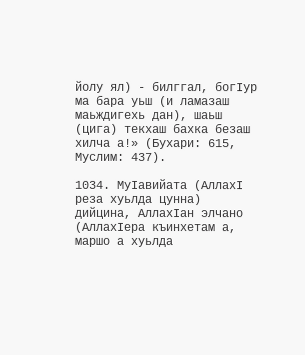йолу ял) - билггал, богIур ма бара уьш (и ламазаш маьждигехь дан), шаьш (цига) текхаш бахка безаш хилча а!» (Бухари: 615, Муслим: 437).

1034. МуIавийата (АллахI реза хуьлда цунна) дийцина, АллахIан элчано (АллахIера къинхетам а, маршо а хуьлда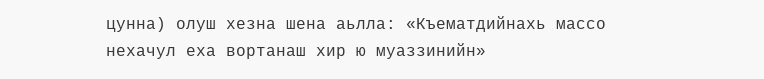цунна) олуш хезна шена аьлла: «Къематдийнахь массо нехачул еха вортанаш хир ю муаззинийн»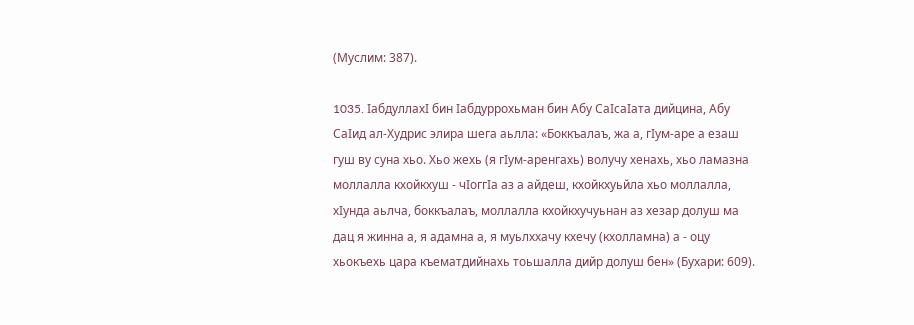(Муслим: 387).

1035. IабдуллахI бин Iабдуррохьман бин Абу СаIсаIата дийцина, Абу СаIид ал-Худрис элира шега аьлла: «Боккъалаъ, жа а, гIум-аре а езаш гуш ву суна хьо. Хьо жехь (я гIум-аренгахь) волучу хенахь, хьо ламазна моллалла кхойкхуш - чIоггIа аз а айдеш, кхойкхуьйла хьо моллалла, хIунда аьлча, боккъалаъ, моллалла кхойкхучуьнан аз хезар долуш ма дац я жинна а, я адамна а, я муьлххачу кхечу (кхолламна) а - оцу хьокъехь цара къематдийнахь тоьшалла дийр долуш бен» (Бухари: 609).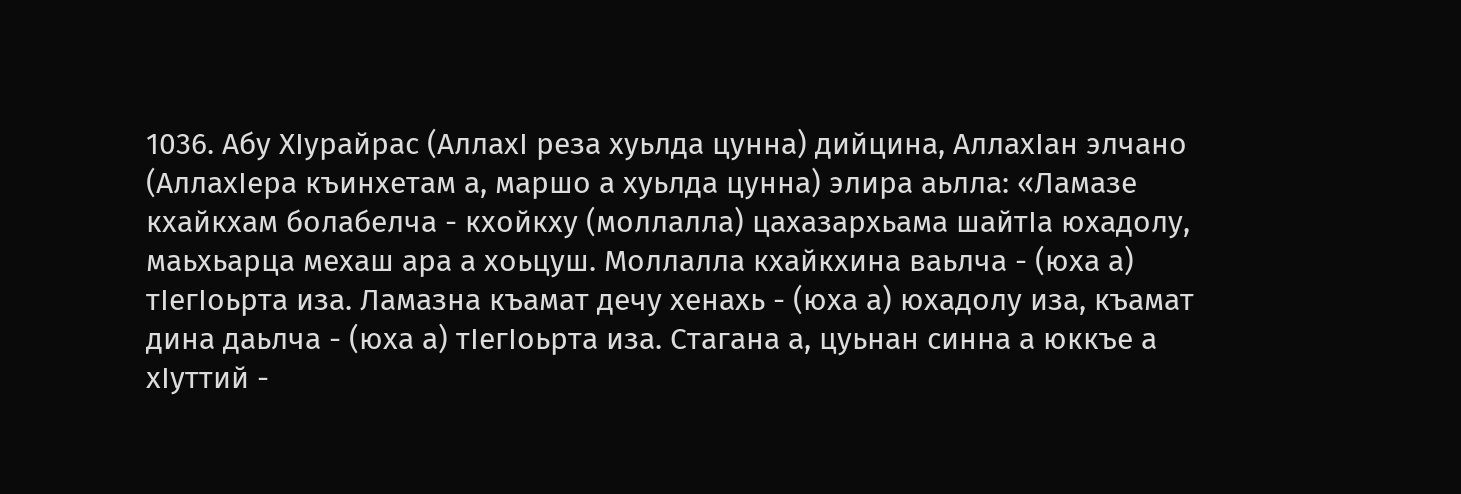1036. Абу ХIурайрас (АллахI реза хуьлда цунна) дийцина, АллахIан элчано (АллахIера къинхетам а, маршо а хуьлда цунна) элира аьлла: «Ламазе кхайкхам болабелча - кхойкху (моллалла) цахазархьама шайтIа юхадолу, маьхьарца мехаш ара а хоьцуш. Моллалла кхайкхина ваьлча - (юха а) тIегIоьрта иза. Ламазна къамат дечу хенахь - (юха а) юхадолу иза, къамат дина даьлча - (юха а) тIегIоьрта иза. Стагана а, цуьнан синна а юккъе а хIуттий -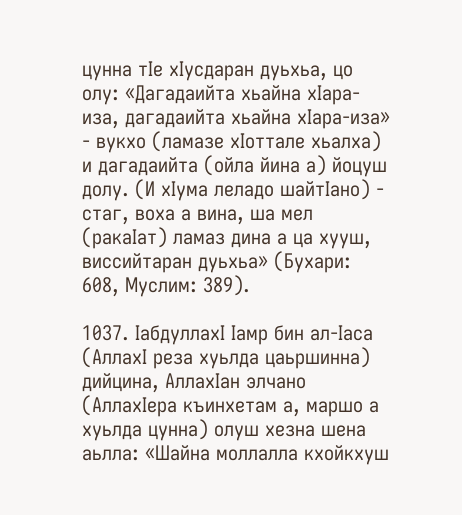цунна тIе хIусдаран дуьхьа, цо олу: «Дагадаийта хьайна хIара-иза, дагадаийта хьайна хIара-иза» - вукхо (ламазе хIоттале хьалха) и дагадаийта (ойла йина а) йоцуш долу. (И хIума леладо шайтIано) - стаг, воха а вина, ша мел (ракаIат) ламаз дина а ца хууш, виссийтаран дуьхьа» (Бухари: 608, Муслим: 389).

1037. IабдуллахI Iамр бин ал-Iаса (АллахI реза хуьлда цаьршинна) дийцина, АллахIан элчано (АллахIера къинхетам а, маршо а хуьлда цунна) олуш хезна шена аьлла: «Шайна моллалла кхойкхуш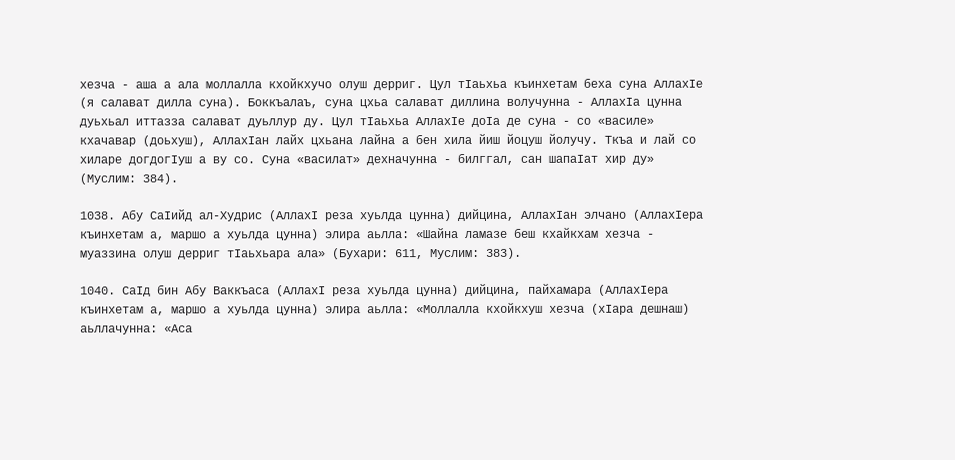хезча - аша а ала моллалла кхойкхучо олуш дерриг. Цул тIаьхьа къинхетам беха суна АллахIе (я салават дилла суна). Боккъалаъ, суна цхьа салават диллина волучунна - АллахIа цунна дуьхьал иттазза салават дуьллур ду. Цул тIаьхьа АллахIе доIа де суна - со «василе» кхачавар (доьхуш), АллахIан лайх цхьана лайна а бен хила йиш йоцуш йолучу. Ткъа и лай со хиларе догдогIуш а ву со. Суна «василат» дехначунна - билггал, сан шапаIат хир ду» (Муслим: 384).

1038. Абу СаIийд ал-Худрис (АллахI реза хуьлда цунна) дийцина, АллахIан элчано (АллахIера къинхетам а, маршо а хуьлда цунна) элира аьлла: «Шайна ламазе беш кхайкхам хезча - муаззина олуш дерриг тIаьхьара ала» (Бухари: 611, Муслим: 383).

1040. СаIд бин Абу Ваккъаса (АллахI реза хуьлда цунна) дийцина, пайхамара (АллахIера къинхетам а, маршо а хуьлда цунна) элира аьлла: «Моллалла кхойкхуш хезча (хIара дешнаш) аьллачунна: «Аса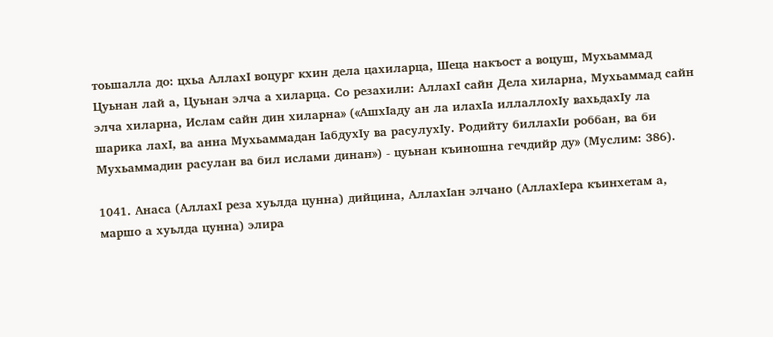тоьшалла до: цхьа АллахI воцург кхин дела цахиларца, Шеца накъост а воцуш, Мухьаммад Цуьнан лай а, Цуьнан элча а хиларца. Со резахили: АллахI сайн Дела хиларна, Мухьаммад сайн элча хиларна, Ислам сайн дин хиларна» («АшхIаду ан ла илахIа иллаллохIу вахьдахIу ла шарика лахI, ва анна Мухьаммадан IабдухIу ва расулухIу. Родийту биллахIи роббан, ва би Мухьаммадин расулан ва бил ислами динан») - цуьнан къиношна гечдийр ду» (Муслим: 386).

1041. Анаса (АллахI реза хуьлда цунна) дийцина, АллахIан элчано (АллахIера къинхетам а, маршо а хуьлда цунна) элира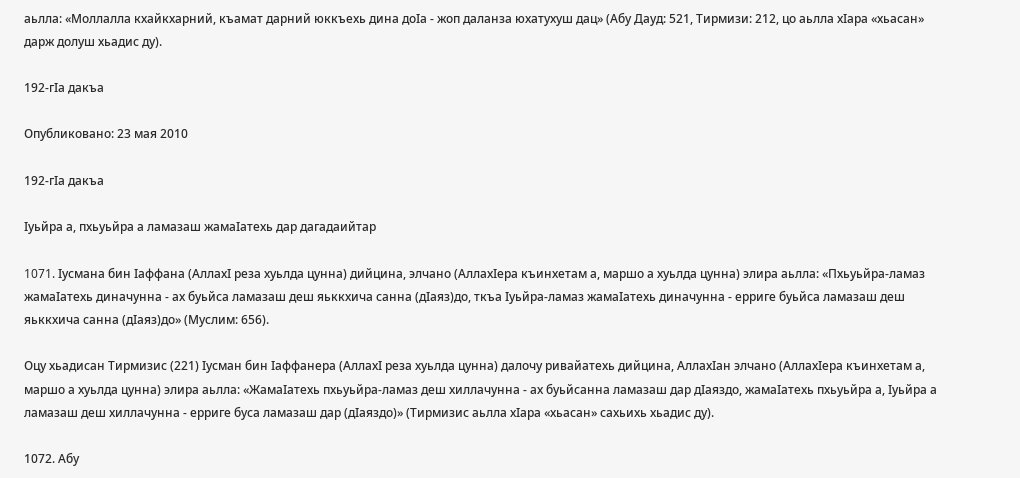аьлла: «Моллалла кхайкхарний, къамат дарний юккъехь дина доIа - жоп даланза юхатухуш дац» (Абу Дауд: 521, Тирмизи: 212, цо аьлла хIара «хьасан» дарж долуш хьадис ду).

192-гIа дакъа

Опубликовано: 23 мая 2010

192-гIа дакъа

Iуьйра а, пхьуьйра а ламазаш жамаIатехь дар дагадаийтар

1071. Iусмана бин Iаффана (АллахI реза хуьлда цунна) дийцина, элчано (АллахIера къинхетам а, маршо а хуьлда цунна) элира аьлла: «Пхьуьйра-ламаз жамаIатехь диначунна - ах буьйса ламазаш деш яьккхича санна (дIаяз)до, ткъа Iуьйра-ламаз жамаIатехь диначунна - ерриге буьйса ламазаш деш яьккхича санна (дIаяз)до» (Муслим: 656).

Оцу хьадисан Тирмизис (221) Iусман бин Iаффанера (АллахI реза хуьлда цунна) далочу ривайатехь дийцина, АллахIан элчано (АллахIера къинхетам а, маршо а хуьлда цунна) элира аьлла: «ЖамаIатехь пхьуьйра-ламаз деш хиллачунна - ах буьйсанна ламазаш дар дIаяздо, жамаIатехь пхьуьйра а, Iуьйра а ламазаш деш хиллачунна - ерриге буса ламазаш дар (дIаяздо)» (Тирмизис аьлла хIара «хьасан» сахьихь хьадис ду).

1072. Абу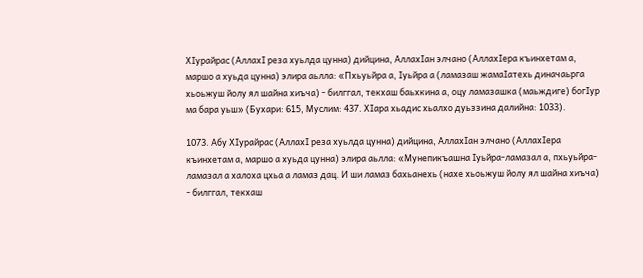ХIурайрас (АллахI реза хуьлда цунна) дийцина, АллахIан элчано (АллахIера къинхетам а, маршо а хуьда цунна) элира аьлла: «Пхьуьйра а, Iуьйра а (ламазаш жамаIатехь диначаьрга хьоьжуш йолу ял шайна хиъча) - билггал, текхаш баьхкина а, оцу ламазашка (маьждиге) богIур ма бара уьш» (Бухари: 615, Муслим: 437. ХIара хьадис хьалхо дуьззина далийна: 1033).

1073. Абу ХIурайрас (АллахI реза хуьлда цунна) дийцина, АллахIан элчано (АллахIера къинхетам а, маршо а хуьда цунна) элира аьлла: «Мунепикъашна Iуьйра-ламазал а, пхьуьйра-ламазал а халоха цхьа а ламаз дац. И ши ламаз бахьанехь (нахе хьоьжуш йолу ял шайна хиъча) - билггал, текхаш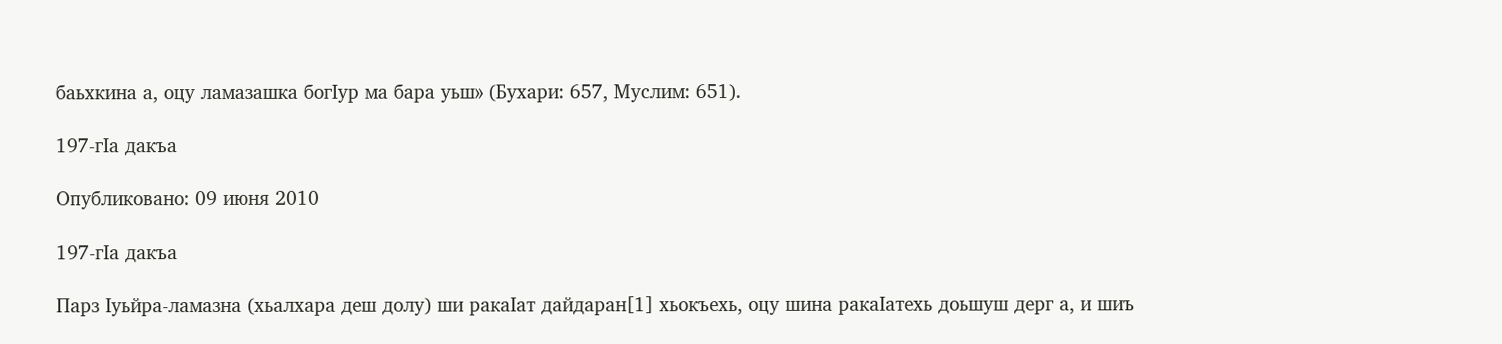баьхкина а, оцу ламазашка богIур ма бара уьш» (Бухари: 657, Муслим: 651).

197-гIа дакъа

Опубликовано: 09 июня 2010

197-гIа дакъа

Парз Iуьйра-ламазна (хьалхара деш долу) ши ракаIат дайдаран[1] хьокъехь, оцу шина ракаIатехь доьшуш дерг а, и шиъ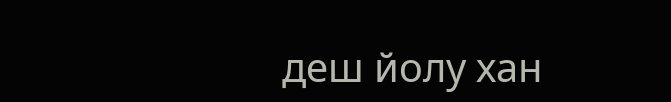деш йолу хан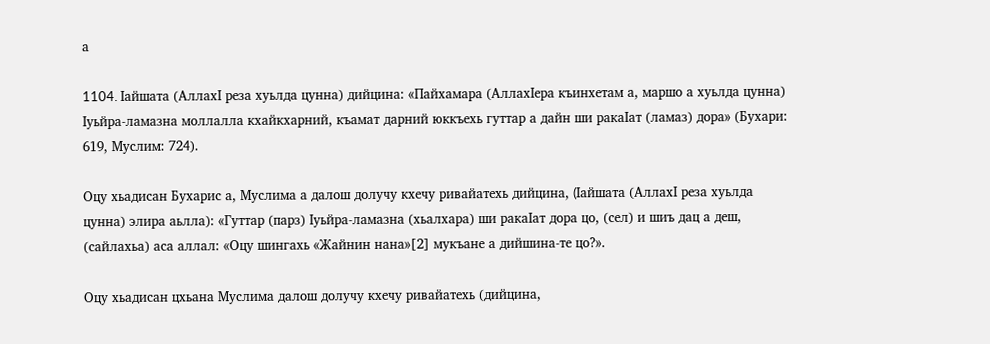а

1104. Iайшата (АллахI реза хуьлда цунна) дийцина: «Пайхамара (АллахIера къинхетам а, маршо а хуьлда цунна) Iуьйра-ламазна моллалла кхайкхарний, къамат дарний юккъехь гуттар а дайн ши ракаIат (ламаз) дора» (Бухари: 619, Муслим: 724).

Оцу хьадисан Бухарис а, Муслима а далош долучу кхечу ривайатехь дийцина, (Iайшата (АллахI реза хуьлда цунна) элира аьлла): «Гуттар (парз) Iуьйра-ламазна (хьалхара) ши ракаIат дора цо, (сел) и шиъ дац а деш, (сайлахьа) аса аллал: «Оцу шингахь «Жайнин нана»[2] мукъане а дийшина-те цо?».

Оцу хьадисан цхьана Муслима далош долучу кхечу ривайатехь (дийцина,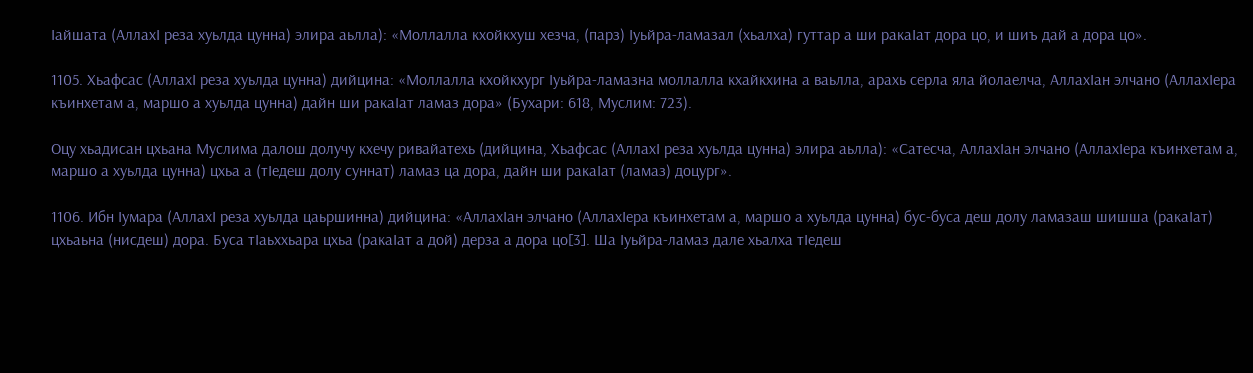Iайшата (АллахI реза хуьлда цунна) элира аьлла): «Моллалла кхойкхуш хезча, (парз) Iуьйра-ламазал (хьалха) гуттар а ши ракаIат дора цо, и шиъ дай а дора цо».

1105. Хьафсас (АллахI реза хуьлда цунна) дийцина: «Моллалла кхойкхург Iуьйра-ламазна моллалла кхайкхина а ваьлла, арахь серла яла йолаелча, АллахIан элчано (АллахIера къинхетам а, маршо а хуьлда цунна) дайн ши ракаIат ламаз дора» (Бухари: 618, Муслим: 723).

Оцу хьадисан цхьана Муслима далош долучу кхечу ривайатехь (дийцина, Хьафсас (АллахI реза хуьлда цунна) элира аьлла): «Сатесча, АллахIан элчано (АллахIера къинхетам а, маршо а хуьлда цунна) цхьа а (тIедеш долу суннат) ламаз ца дора, дайн ши ракаIат (ламаз) доцург».

1106. Ибн Iумара (АллахI реза хуьлда цаьршинна) дийцина: «АллахIан элчано (АллахIера къинхетам а, маршо а хуьлда цунна) бус-буса деш долу ламазаш шишша (ракаIат) цхьаьна (нисдеш) дора. Буса тIаьххьара цхьа (ракаIат а дой) дерза а дора цо[3]. Ша Iуьйра-ламаз дале хьалха тIедеш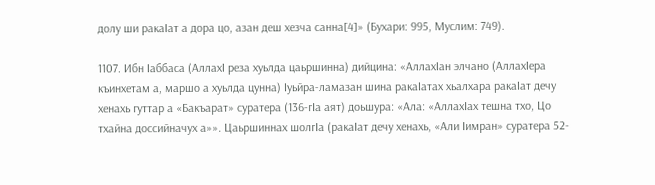долу ши ракаIат а дора цо, азан деш хезча санна[4]» (Бухари: 995, Муслим: 749).

1107. Ибн Iаббаса (АллахI реза хуьлда цаьршинна) дийцина: «АллахIан элчано (АллахIера къинхетам а, маршо а хуьлда цунна) Iуьйра-ламазан шина ракаIатах хьалхара ракаIат дечу хенахь гуттар а «Бакъарат» суратера (136-гIа аят) доьшура: «Ала: «АллахIах тешна тхо, Цо тхайна доссийначух а»». Цаьршиннах шолгIа (ракаIат дечу хенахь, «Али Iимран» суратера 52-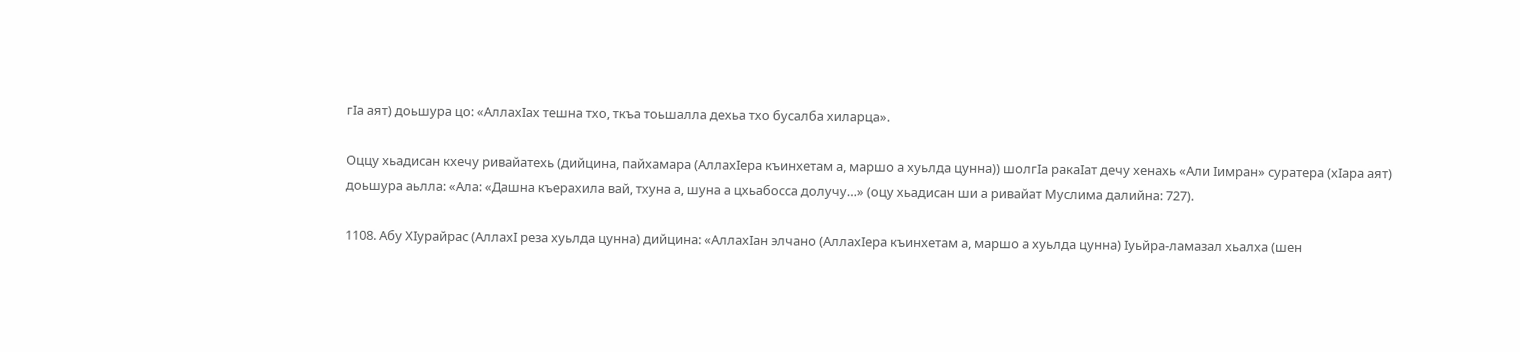гIа аят) доьшура цо: «АллахIах тешна тхо, ткъа тоьшалла дехьа тхо бусалба хиларца».

Оццу хьадисан кхечу ривайатехь (дийцина, пайхамара (АллахIера къинхетам а, маршо а хуьлда цунна)) шолгIа ракаIат дечу хенахь «Али Iимран» суратера (хIара аят) доьшура аьлла: «Ала: «Дашна къерахила вай, тхуна а, шуна а цхьабосса долучу…» (оцу хьадисан ши а ривайат Муслима далийна: 727).

1108. Абу ХIурайрас (АллахI реза хуьлда цунна) дийцина: «АллахIан элчано (АллахIера къинхетам а, маршо а хуьлда цунна) Iуьйра-ламазал хьалха (шен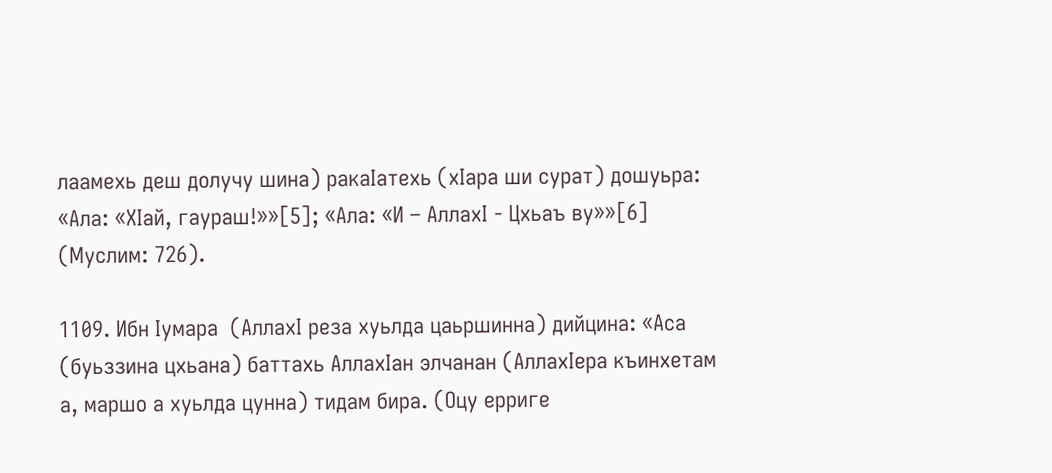лаамехь деш долучу шина) ракаIатехь (хIара ши сурат) дошуьра: «Ала: «ХIай, гаураш!»»[5]; «Ала: «И – АллахI - Цхьаъ ву»»[6] (Муслим: 726).

1109. Ибн Iумара  (АллахI реза хуьлда цаьршинна) дийцина: «Аса (буьззина цхьана) баттахь АллахIан элчанан (АллахIера къинхетам а, маршо а хуьлда цунна) тидам бира. (Оцу ерриге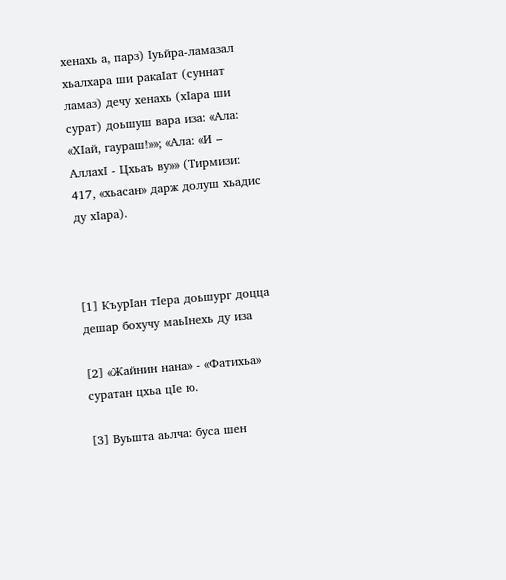хенахь а, парз) Iуьйра-ламазал хьалхара ши ракаIат (суннат ламаз) дечу хенахь (хIара ши сурат) доьшуш вара иза: «Ала: «ХIай, гаураш!»»; «Ала: «И – АллахI - Цхьаъ ву»» (Тирмизи: 417, «хьасан» дарж долуш хьадис ду хIара).



[1] КъурIан тIера доьшург доцца дешар бохучу маьIнехь ду иза

[2] «Жайнин нана» - «Фатихьа» суратан цхьа цIе ю.

[3] Вуьшта аьлча: буса шен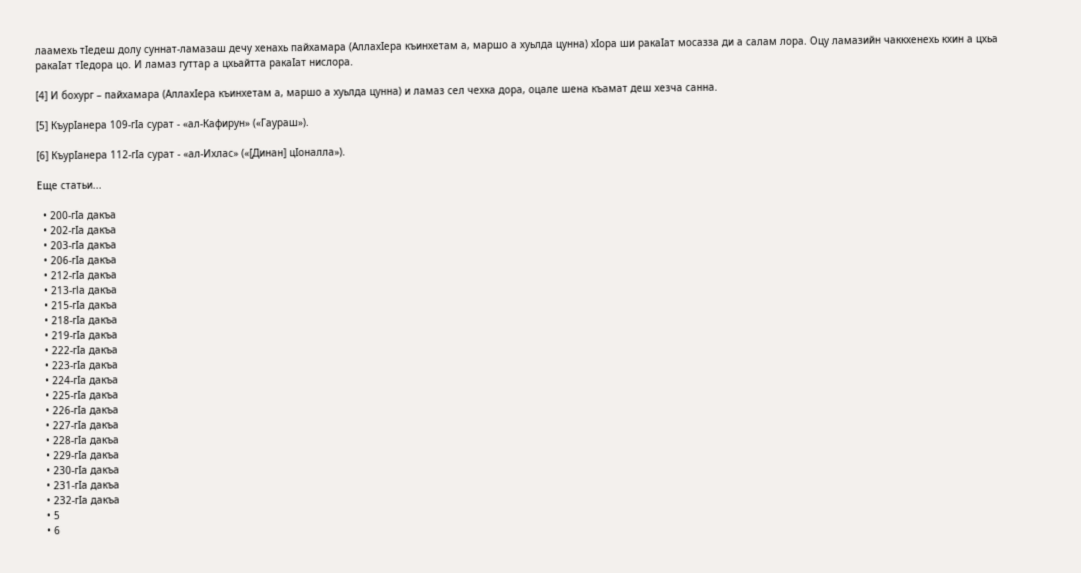лаамехь тIедеш долу суннат-ламазаш дечу хенахь пайхамара (АллахIера къинхетам а, маршо а хуьлда цунна) хIора ши ракаIат мосазза ди а салам лора. Оцу ламазийн чаккхенехь кхин а цхьа ракаIат тIедора цо. И ламаз гуттар а цхьайтта ракаIат нислора.

[4] И бохург – пайхамара (АллахIера къинхетам а, маршо а хуьлда цунна) и ламаз сел чехка дора, оцале шена къамат деш хезча санна.

[5] КъурIанера 109-гIа сурат - «ал-Кафирун» («Гаураш»).

[6] КъурIанера 112-гIа сурат - «ал-Ихлас» («[Динан] цIоналла»).

Еще статьи...

  • 200-гIа дакъа
  • 202-гIа дакъа
  • 203-гIа дакъа
  • 206-гIа дакъа
  • 212-гIа дакъа
  • 213-гlа дакъа
  • 215-гIа дакъа
  • 218-гIа дакъа
  • 219-гIа дакъа
  • 222-гIа дакъа
  • 223-гIа дакъа
  • 224-гIа дакъа
  • 225-гIа дакъа
  • 226-гIа дакъа
  • 227-гIа дакъа
  • 228-гIа дакъа
  • 229-гIа дакъа
  • 230-гIа дакъа
  • 231-гIа дакъа
  • 232-гIа дакъа
  • 5
  • 6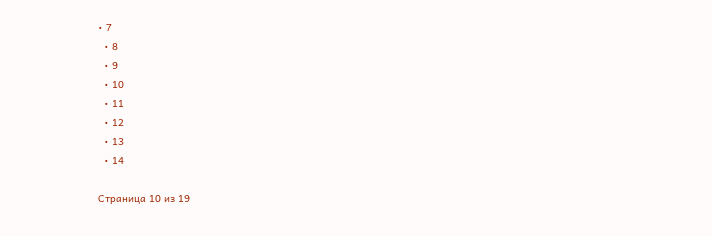• 7
  • 8
  • 9
  • 10
  • 11
  • 12
  • 13
  • 14

Страница 10 из 19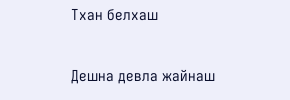Тхан белхаш

Дешна девла жайнаш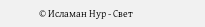© Исламан Нур - Свет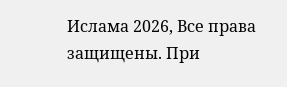Ислама 2026, Все права защищены. При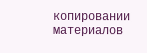копировании материалов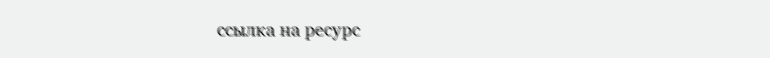ссылка на ресурс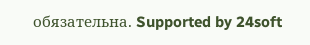обязательна. Supported by 24soft